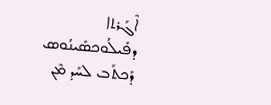ܐܶܓܰܪܬܐ ܕܦܺܝܠܳܘܟܣܺܝܢܳܘܣ ܕܰܟܬܰܒ ܠܚܰܕ ܡܶܢ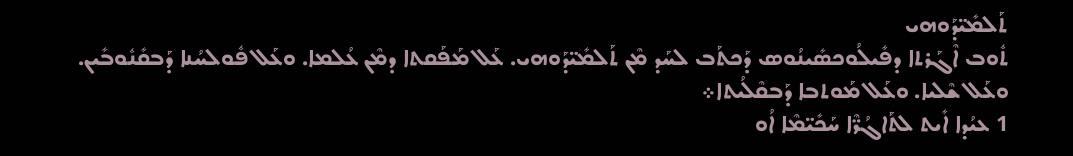ܬܰܠܡܺܝ̈ܕܰܘܗܝ
ܬܽܘܒ ܐܶܓܰܪܬܐ ܕܦܺܝܠܳܘܟܣܺܝܢܳܘܣ ܕܰܟܬܰܒ ܠܚܰܕ ܡܶܢ ܬܰܠܡܺܝ̈ܕܰܘܗܝ. ܥܰܠ ܡܰܦܰܩܬܐ ܕܡܶܢ ܥܳܠܡܐ. ܘܥܰܠ ܦܽܘܠܚܳܢܐ ܕܰܒܩܺܢܽܘܒܺܝܢ. ܘܥܰܠ ܫܶܠܝܐ. ܘܥܰܠ ܡܰܘܬܒܐ ܕܰܒܩܶܠܳܝܬܐ܀
1 ܥܝܳܕܐ ܐܺܝܬ ܠܬܰܐܓܳܪ̈ܶܐ ܚܰܟܺܝ̈ܡܶܐ ܐܳܘ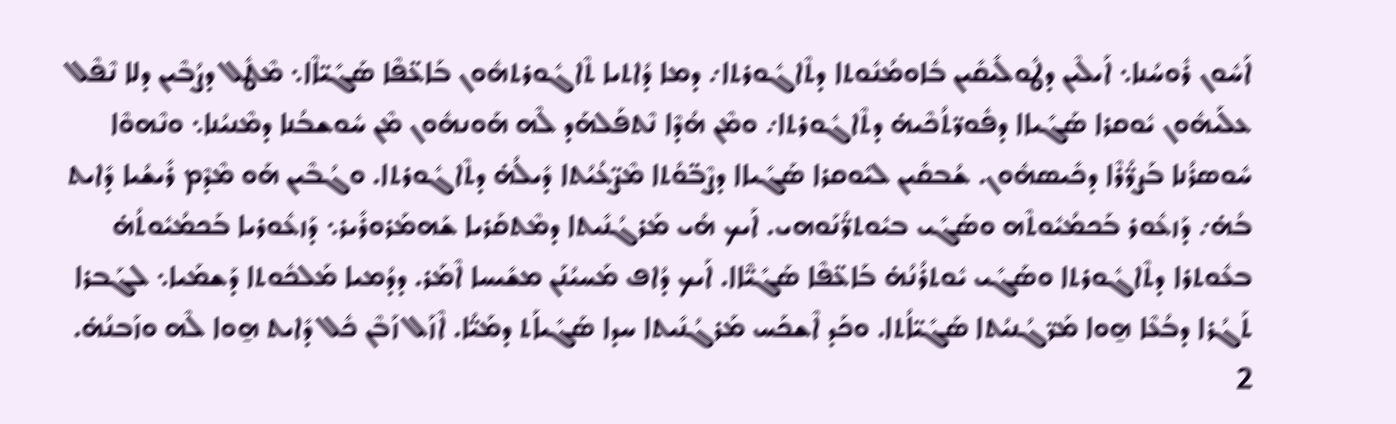ܐܰܚܽܘܢ ܪܽܘܚܳܢܐ܆ ܐܰܝܠܶܝܢ ܕܛܽܘܠܺܝܩܺܝܢ ܒܽܐܘܡܳܢܽܘܬܐ ܕܬܶܐܓܽܘܪܬܐ܇ ܕܡܐ ܕܳܐܬܝܐ ܬܶܐܓܽܘܪܬܗܽܘܢ ܒܰܐܥ̈ܦܶܐ ܣܰܓܺܝ̈ܐܶܐ܆ ܡܶܛܽܠ ܕܨܳܒܶܝܢ ܕܠܐ ܢܶܦܶܠ ܥܠܰܝܗܽܘܢ ܝܽܘܩܪܐ ܣܰܓܺܝܐܐ ܕܦܽܘܪ̈ܬܳܟܶܝܗ̇ ܕܬܶܐܓܽܘܪܬܐ܇ ܘܡܶܢ ܗܳܕܶܐ ܢܶܬܦܰܠܗܰܕ ܠܶܗ ܗܰܘܢܗܽܘܢ ܡܶܢ ܚܽܘܫܒܳܢܐ ܕܡܶܢܝܳܢܐ܆ ܘܢܶܗܘܶܐ ܚܽܘܣܪܳܢܐ ܒܰܨܪ̈ܳܪܶܐ ܕܟܺܝܣܗܽܘܢ. ܫܳܒܩܺܝܢ ܠܝܽܘܩܪܐ ܣܰܓܺܝܐܐ ܕܨܶܒ̈ܘܳܬܐ ܡܶܨ̈ܥܳܝܳܬܐ ܕܺܝܠܳܗ̇ ܕܬܶܐܓܽܘܪܬܐ. ܘܓܳܒܶܝܢ ܗܰܘ ܡܶܕܶܡ ܪܺܝܫܳܝܐ ܕܺܐܝܬ ܒܳܗ̇܇ ܕܰܙܥܽܘܪ ܒܰܟܡܳܝܽܘܬܶܗ ܘܣܰܓܺܝ ܒܝܽܘܬܪ̈ܳܢܰܘܗܝ. ܐܰܝܟ ܗܳܝ ܡܰܪܓܳܢܺܝܬܐ ܕܡܶܬܩܰܪܝܐ ܫܰܗܡܰܪܘܪܺܝܪ܆ ܕܰܙܥܽܘܪܝܐ ܒܰܟܡܳܝܽܘܬܳܗ̇ ܒܥܽܘܬܪܐ ܕܬܶܐܓܽܘܪܬܐ ܘܣܰܓܺܝ ܝܽܘܬܪܳܢܳܗ̇ ܒܰܐܥ̈ܦܶܐ ܣܰܓܺܝ̈ܶܐܐ. ܐܰܝܟ ܕܳܐܦ ܡܰܚܝܳܢܰܢ ܡܫܺܝܚܐ ܐܶܡܰܪ. ܕܕܳܡܝܐ ܡܰܠܟܽܘܬܐ ܕܰܫܡܰܝܐ܆ ܠܓܰܒܪܐ ܬܰܓܳܪܐ ܕܒܳܥܶܐ ܗ̱ܘܐ ܡܰܪ̈ܓܳܢܝܳܬܐ ܣܰܓܺܝ̈ܐܳܬܐ. ܘܟܰܕ ܐܶܫܟܰܚ ܡܰܪܓܳܢܺܝܬܐ ܚܕܐ ܣܰܓܺܝܐܰܬ ܕܡܰܝ̈ܳܐ. ܐܶܙܰܠ ܙܰܒܶܢ ܟܽܠ ܕܺܐܝܬ ܗ̱ܘܐ ܠܶܗ ܘܙܰܒܢܳܗ̇.
2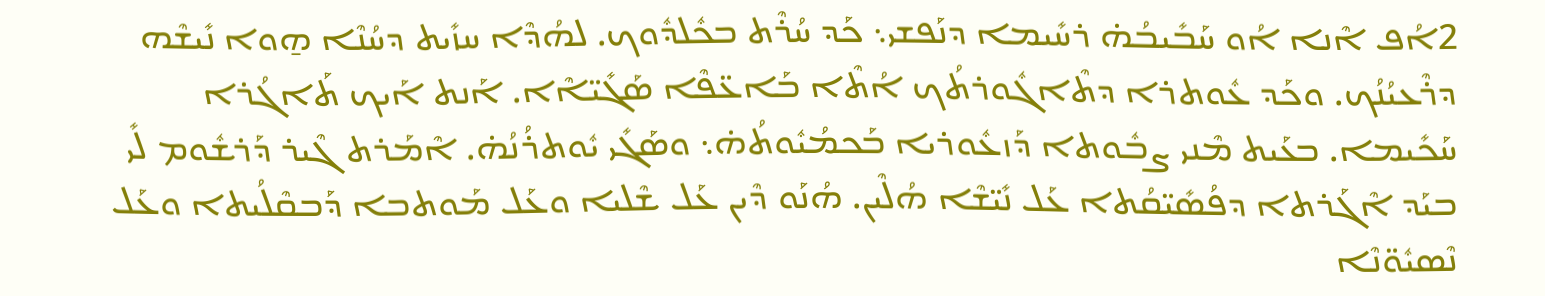2ܐܳܦ ܐܶܢܐ ܐܳܘ ܚܰܒܺܝܒܳܗ̇ ܪܚܺܝܡܐ ܕܢܰܦܫܝ܆ ܟܰܕ ܚܳܪܶܬ ܒܟܽܠܕܽܘܟ. ܠܗܳܕܶܐ ܚܙܺܝܬ ܕܚܳܢܶܐ ܗ̱ܘܐ ܢܺܝܫܶܗ ܕܪܶܥܝܳܢܳܟ. ܘܟܰܕ ܥܽܘܬܪܐ ܕܬܶܐܓܽܘܪܬܳܟ ܐܳܬܶܐ ܒܰܐܥ̈ܦܶܐ ܣܰܓܺܝ̈ܐܶܐ. ܐܰܢܬ ܐܰܝܟ ܬܰܐܓܳܪܐ ܚܰܟܺܝܡܐ. ܒܥܰܝܬ ܡܶܢܝ ܨܒܽܘܬܐ ܕܰܙܥܽܘܪܝܐ ܒܰܟܡܳܝܽܘܬܳܗ̇܆ ܘܣܰܓܺܝ ܝܽܘܬܪܳܢܳܗ̇. ܐܶܡܰܪܬ ܓܶܝܪ ܕܰܪܫܽܘܡ ܠܺܝ ܒܝܰܕ ܐܶܓܰܪܬܐ ܕܦܳܣܺܝ̈ܩܳܬܐ ܥܰܠ ܢܺܝ̈ܫܶܐ ܗܳܠܶܝܢ. ܗܳܢܰܘ ܕܶܝܢ ܥܰܠ ܫܶܠܝܐ ܘܥܰܠ ܡܰܘܬܒܐ ܕܰܒܩܶܠܳܝܬܐ ܘܥܰܠ ܢܶܣܝܽܘ̈ܢܶܐ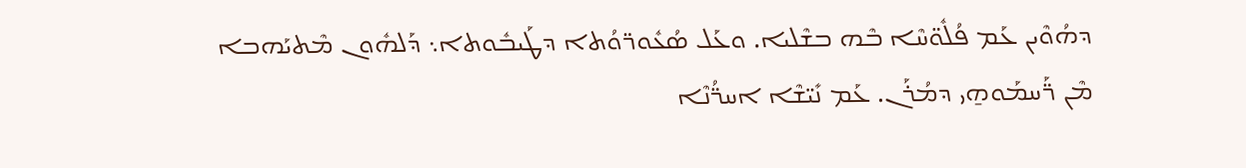ܕܗܳܘܶܝܢ ܥܰܡ ܦܳܠܽܘ̈ܚܶܐ ܒܶܗ ܒܫܶܠܝܐ. ܘܥܰܠ ܣܳܥܽܘܪ̈ܘܳܬܐ ܕܛܰܝܒܽܘܬܐ܆ ܕܰܠܗܽܘܢ ܡܶܬܝܰܗܒܐ ܡܶܢ ܪ̈ܰܚܡܰܘܗ̱ܝ ܕܡܳܪܰܢ. ܥܰܡ ܢܺܝ̈ܫܶܐ ܐܚܪ̈ܳܢܶܐ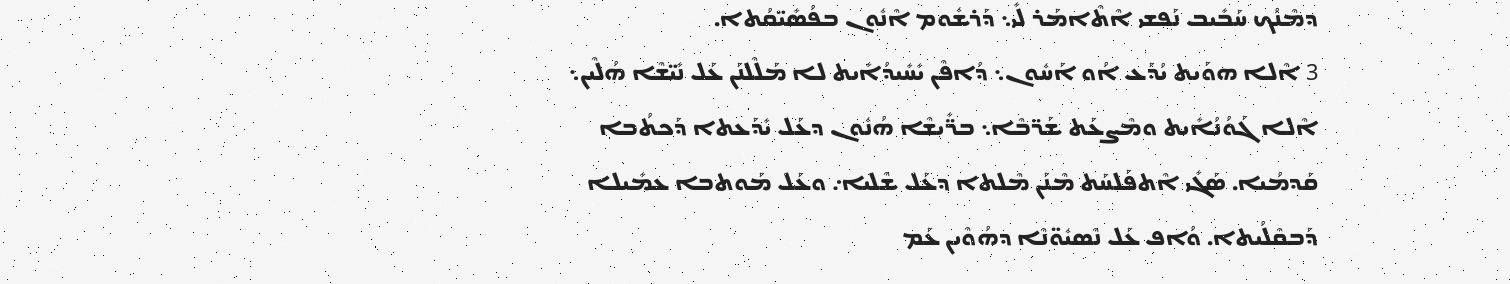ܕܡܶܢܳܟ ܚܰܒܺܝܒ ܢܰܦܫܝ ܐܶܬܶܐܡܰܪ ܠܺܝ܆ ܕܰܪܫܽܘܡ ܐܶܢܽܘܢ ܒܦܳܣܺܝ̈ܩܳܬܐ.
3 ܐܶܠܐ ܗܘܰܝܬ ܝܳܕܰܥ ܐܳܘ ܐܰܚܽܘܢ܆ ܕܳܐܦܶܢ ܝܺܚܺܝܕܳܐܺܝܬ ܠܐ ܡܰܠܶܠܢܰܢ ܥܰܠ ܢܺܝ̈ܫܶܐ ܗܳܠܶܝܢ܆ ܐܶܠܐ ܓܰܘܳܢܳܐܺܝܬ ܘܡܶܨܥܰܬ ܫܰܪ̈ܒܶܐ܆ ܒܪ̈ܺܝܫܶܐ ܗܳܢܽܘܢ ܕܥܰܠ ܝܺܕܰܥܬܐ ܕܰܟܬܳܒܐ ܩܰܕܡܳܝܐ. ܣܰܓܺܝ ܐܶܬܦܰܠܚܰܬ ܡܶܢܰܢ ܡܶܠܬܐ ܕܥܰܠ ܫܶܠܝܐ܇ ܘܥܰܠ ܡܰܘܬܒܐ ܥܡܺܝܠܐ ܕܰܒܩܶܠܳܝܬܐ. ܘܳܐܦ ܥܰܠ ܢܶܣܝܽܘ̈ܢܶܐ ܕܗܳܘܶܝܢ ܥܰܡ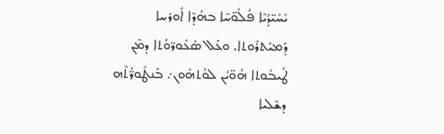ܝܺܚܺܝ̈ܕܳܝܶܐ ܦܳܠܽܘ̈ܚܶܐ ܒܗܳܕܶܐ ܐܽܘܪܚܐ ܕܰܡܝܰܬܪܽܘܬܐ. ܘܥܰܠ ܣܳܥܽܘܪ̈ܘܳܬܐ ܕܡܶܢ ܛܰܝܒܽܘܬܐ ܗܳܘ̈ܝܳܢ ܠܘܳܬܗܽܘܢ܇ ܒܰܢܛܽܘܪ̈ܳܬܶܗ ܕܫܶܠܝܐ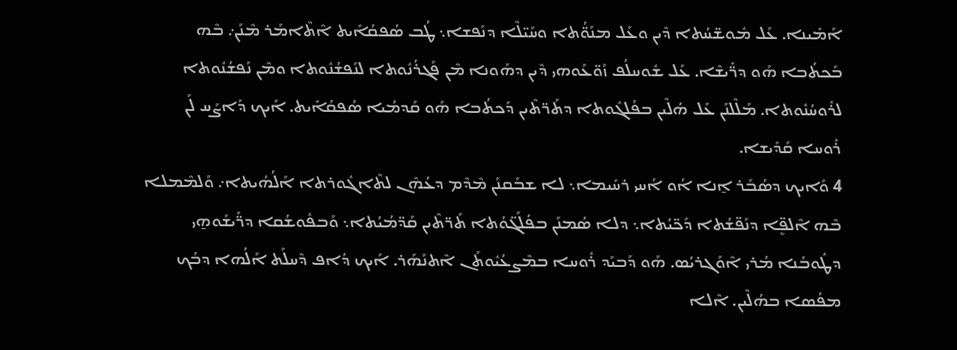ܐܰܡܺܝܢܐ. ܥܰܠ ܡܽܘܫ̈ܚܳܬܐ ܕܶܝܢ ܘܥܰܠ ܡܢܰܘ̈ܳܬܐ ܘܚܰܝ̈ܠܶܐ ܕܢܰܦܫܐ܆ ܛܳܒ ܣܳܦܩܳܐܺܝܬ ܐܶܬܶܐܡܰܪ ܡܶܢܰܢ܇ ܒܶܗ ܒܰܟܬܳܒܐ ܗܰܘ ܕܪ̈ܺܝܫܶܐ. ܥܰܠ ܫܽܘܚܠܳܦ ܙܰܘ̈ܥܰܘܗܝ ܕܶܝܢ ܕܗܰܘܢܐ ܡܶܢ ܦܰܓܪܳܢܽܘܬܐ ܠܢܰܦܫܳܢܽܘܬܐ ܘܡܶܢ ܢܰܦܫܳܢܽܘܬܐ ܠܪܽܘܚܳܢܽܘܬܐ. ܡܰܠܶܠܢܰܢ ܥܰܠ ܗܳܠܶܝܢ ܒܦܳܠܓܽܘܬܐ ܕܬܰܪ̈ܬܶܝܢ ܕܰܟܬܳܒܐ ܗܰܘ ܩܰܕܡܳܝܐ ܣܳܦܩܳܐܺܝܬ. ܐܰܝܟ ܕܰܐܨܰܚ ܠܰܢ ܪܽܘܚܐ ܩܰܕܺܝܫܐ.
4 ܘܰܐܝܟ ܕܣܳܒܰܪ ܐ̱ܢܐ ܐܳܘ ܐܳܚܝ ܪܚܺܝܡܐ܆ ܠܐ ܫܒܰܩܢܰܢ ܡܶܕܶܡ ܕܥܳܗܶܢ ܠܬܶܐܓܽܘܪܬܐ ܐܰܠܳܗܳܝܬܐ܇ ܘܰܠܡܶܡܠܐ ܒܶܗ ܐܶܠܦܷ̈ܐ ܕܢܰܦ̈ܫܳܬܐ ܕܰܟ̈ܝܳܬܐ܆ ܕܠܐ ܣܳܡܢܰܢ ܒܦܳܠܰܓ̈ܘܳܬܐ ܬܰܪ̈ܬܶܝܢ ܩܰܕ̈ܡܳܝܳܬܐ܆ ܘܰܒܦܽܘܫܳܩܐ ܕܪ̈ܺܝܫܰܘܗ̱ܝ ܕܛܽܘܒܳܢܐ ܡܳܪܝ ܐܶܘܰܓܪܝܳܣ. ܗܰܘ ܕܰܒܝܰܕ ܪܽܘܚܐ ܒܡܶܨܥܳܝܽܘܬܰܢ ܐܶܬܢܰܗܰܪ. ܐܰܝܟ ܕܳܐܦ ܕܶܚܠܰܬ ܐܰܠܳܗܐ ܕܒܳܟ ܡܦܳܣܐ ܒܗܳܠܶܝܢ. ܐܶܠܐ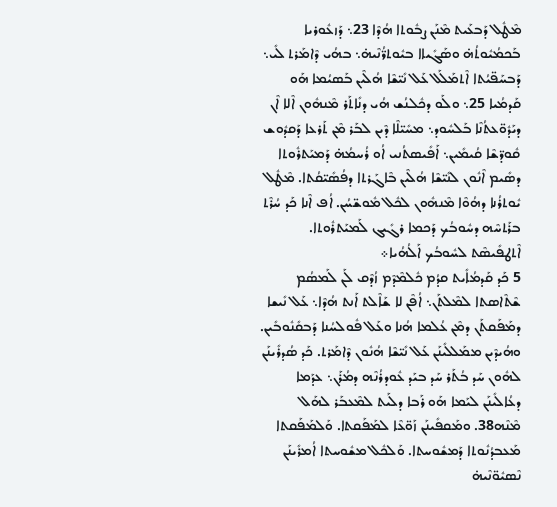ܡܶܛܽܠ ܕܰܒܥܰܝܬ ܡܶܢܰܢ ܨܒܽܘܬܐ ܗܳܕܶܐ 23܆ ܕܰܙܥܽܘܪܝܐ ܒܰܟܡܳܝܽܘܬܳܗ̇ ܘܣܰܓܺܝܐܐ ܒܝܽܘܬܪ̈ܳܢܶܝܗ̇܆ ܒܗܳܝ ܕܶܐܡܰܪܬ ܠܺܝ܆ ܕܰܒܚܰܦ̈ܝܳܬܐ ܐܶܬܡܰܠܰܠ ܥܰܠ ܢܺܝ̈ܫܶܐ ܗܳܠܶܝܢ ܒܰܣܝܳܡܐ ܗܰܘ ܩܰܕܡܳܝܐ 25܆ ܘܠܰܘ ܕܟܽܠܢܳܫ ܗܳܝ ܕܢܺܐܬܰܪ ܡܶܢܗܽܘܢ ܐܶܠܐ ܐܶܢ ܕܝܰܕܽܘ̈ܥܬܳܢܶܐ ܒܰܠܚܽܘܕ܆ ܡܚܺܝ̈ܠܶܐ ܕܶܝܢ ܠܒܰܪ ܡܶܢ ܬܰܪܥܐ ܕܰܩܕܽܘܫ ܩܽܘܕ̈ܫܶܐ ܩܳܝܡܺܝܢ܆ ܐܰܦܺܝܣܬܳܢܝ ܐܳܘ ܪܳܚܡܳܗ̇ ܕܰܡܝܰܬܪܽܘܬܐ ܕܣܺܝܡ ܐܶܢܽܘܢ ܠܢܺܝ̈ܫܶܐ ܗܳܠܶܝܢ ܒܶܐܓܰܪܬܐ ܕܦܳܣܺܝ̈ܩܳܬܐ. ܡܶܛܽܠ ܝܽܘܬܪܳܢܐ ܕܗܳܘܶܐ ܡܶܢܗܽܘܢ ܠܟܽܠ ܡܽܘܫ̈ܚܳܢ. ܐܳܦ ܐܶܢܐ ܟܰܕ ܚܳܪܶܬ ܒܪܰܬܚܶܗ ܕܚܽܘܒܳܟ ܕܰܟܡܐ ܪܓܺܝܓ ܠܰܡܝܰܬܪܽܘܬܐ. ܐܶܬܛܦܺܝܣܶܬ ܠܚܽܘܒܳܟ ܐܰܠܳܗܳܝܐ܀
5 ܟܰܕ ܩܰܕܡܳܐܺܝܬ ܩܕܳܡ ܟܽܠܡܶܕܶܡ ܙܳܕܶܩ ܠܰܢ ܠܰܡܣܳܡ ܫܶܬܶܐܣܬܐ ܠܡܶܠܬܰܢ܆ ܐܳܦܶܢ ܠܐ ܫܰܐܶܠܬ ܐܰܢܬ ܗܳܕܶܐ܆ ܥܰܠ ܢܺܝܫܐ ܕܡܰܦܰܩܬܰܢ ܕܡܶܢ ܥܳܠܡܐ ܗܳܢܐ ܘܥܰܠ ܦܽܘܠܚܳܢܐ ܕܰܒܩܺܢܽܘܒܺܝܢ. ܘܗܳܝܕܶܝܢ ܡܡܰܠܠܺܝܢܰܢ ܥܰܠ ܢܺܝ̈ܫܶܐ ܗܳܢܽܘܢ ܕܶܐܡܰܪܬ. ܟܰܕ ܣܳܕܪܺܝܢܰܢ ܠܗܽܘܢ ܚܰܕ ܒܳܬܰܪ ܚܰܕ ܒܝܰܕ ܥܽܘܕܪܳܢܶܗ ܕܡܳܪܰܢ܆ ܥܕܰܡܐ ܕܥܳܐܠܺܝܢܰܢ ܠܝܰܡܐ ܗܰܘ ܪܰܒܐ ܕܠܰܝܬ ܠܡܶܥܒܰܪ ܠܗܰܠ ܡܶܢܶܗ38. ܘܡܰܩܦܺܝܢܰܢ ܙܰܘ̈ܥܶܐ ܠܡܰܦܰܩܬܐ. ܘܰܠܡܰܦܰܩܬܐ ܡܰܥܒܕܳܢܽܘܬܐ ܕܰܡܫܽܘܚܬܐ. ܘܰܠܟܽܠ ܡܫܽܘܚܬܐ ܐܳܡܪܺܝܢܰܢ ܢܶܣܝܽܘ̈ܢܶܝܗ̇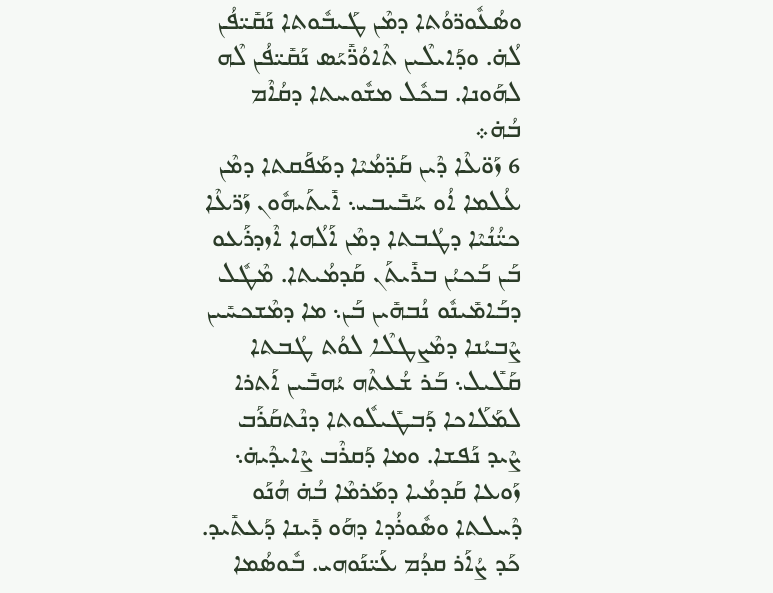ܘܣܳܥܽܘܪ̈ܘܳܬܐ ܕܡܶܢ ܛܰܝܒܽܘܬܐ ܢܰܩܺܝ̈ܦܳܢ ܠܳܗ̇. ܘܕܰܐܝܠܶܝܢ ܬܶܐܘܳܪ̈ܺܝܰܣ ܢܰܩܺܝ̈ܦܳܢ ܠܶܗ ܠܗܰܘܢܐ. ܒܟܽܠ ܡܫܽܘܚܬܐ ܕܩܳܐܶܡ ܒܳܗ̇܀
6 ܙܰܘ̈ܥܶܐ ܕܶܝܢ ܩܰܕ̈ܡܳܝܶܐ ܕܡܰܦܰܩܬܐ ܕܡܶܢ ܥܳܠܡܐ ܐܳܘ ܚܰܒܺܝܒܝ܆ ܐܺܝܬܰܝܗܽܘܢ ܙܰܪ̈ܥܶܐ ܟܝ̈ܳܢܳܝܶܐ ܕܛܳܒܬܐ ܕܡܶܢ ܐܰܠܳܗܐ ܐܶܙܕܪܰܥܘ ܒܰܢ ܒܰܟܝܳܢ ܒܪܺܝܬܰܢ ܩܰܕܡܳܝܬܐ. ܡܶܛܽܠ ܕܒܰܐܡܺܝܢܽܘ ܢܳܒܗܺܝܢ ܒܰܢ܆ ܡܐ ܕܡܶܫܟܚܺܝܢ ܨܶܒܝܳܢܐ ܕܡܶܨܛܠܶܐ ܠܘܳܬ ܛܳܒܬܐ ܩܰܠܺܝܠ܆ ܒܰܪ ܫܳܥܬܶܗ ܝܳܗܒܺܝܢ ܐܰܬܪܐ ܠܡܰܠܰܐܟܐ ܕܰܒܛܺܝܠܽܘܬܐ ܕܢܶܬܩܰܪܰܒ ܨܶܝܕ ܢܰܦܫܐ. ܘܡܐ ܕܰܩܪܶܒ ܨܶܐܝܕܶܝܗ̇܆ ܙܰܘܥܐ ܩܰܕܡܳܝܐ ܕܡܰܪܡܶܐ ܒܳܗ̇ ܗܳܢܰܘ ܕܶܚܠܬܐ ܘܣܽܘܪܳܕܐ ܕܗܰܘ ܕܺܝܢܐ ܕܰܥܬܺܝܕ. ܟܰܕ ܨܳܐܰܪ ܩܕܳܡ ܥܰܝ̈ܢܰܘܗܝ. ܒܽܘܣܳܡܐ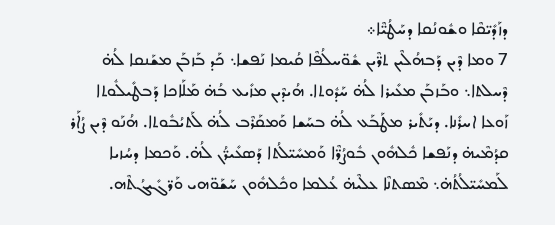ܕܙܰܕܺܝ̈ܩܶܐ ܘܫܽܘܢܳܩܐ ܕܚܰܛܳܝ̈ܶܐ܀
7 ܘܡܐ ܕܶܝܢ ܕܰܒܗܳܠܶܝܢ ܬܪ̈ܶܝܢ ܫܽܘ̈ܚܠܳܦܶܐ ܩܳܝܡܐ ܢܰܦܫܐ܆ ܟܰܕ ܒܰܙܒܰܢ ܡܫܰܢܩܐ ܠܳܗ̇ ܕܶܚܠܬܐ܆ ܘܒܰܙܒܰܢ ܡܥܺܝܪܐ ܠܳܗ̇ ܚܰܕܽܘܬܐ. ܗܳܝܕܶܝܢ ܡܙܺܝܥ ܒܳܗ̇ ܡܰܠܰܐܟܐ ܕܰܒܛܺܝܠܽܘܬܐ ܙܰܘܥܐ ܐܚܪܺܢܐ. ܕܝܰܬܺܝܪ ܡܛܰܒܰܥ ܠܳܗ̇ ܒܚܰܫܐ ܘܰܡܩܰܪܶܒ ܠܳܗ̇ ܠܰܬܝܳܒܽܘܬܐ. ܗܳܢܰܘ ܕܶܝܢ ܨܳܐܰܪ ܩܕܳܡܶܝܗ̇ ܕܢܰܦܫܐ ܟܽܠܗܽܘܢ ܒܽܘܨܳܪ̈ܶܐ ܘܰܡܚܺܝ̈ܠܳܬܐ ܕܰܣܥܺܝܪ̈ܳܢ ܠܳܗ̇. ܘܰܟܡܐ ܕܚܳܙܝܐ ܠܰܡܚܺܝ̈ܠܳܬܳܗ̇܆ ܡܶܣܬܢܶܐ ܥܠܶܝܗ̇ ܥܳܠܡܐ ܘܟܽܠܗܽܘܢ ܚܰܫܰܘ̈ܗܝ ܘܰܪ̈ܓܺܝܓܳܬܶܗ.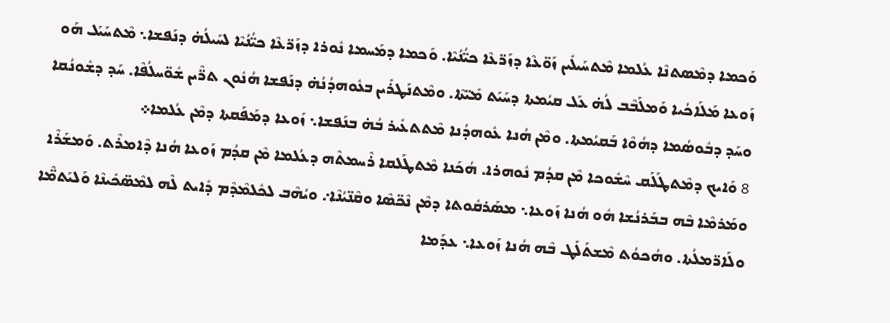ܘܰܟܡܐ ܕܡܶܣܬܢܶܐ ܥܳܠܡܐ ܡܶܬܚܰܝܠܺܝܢ ܙܰܘ̈ܥܶܐ ܕܙܰܪ̈ܥܶܐ ܟܝ̈ܳܢܳܝܶܐ. ܘܰܟܡܐ ܕܡܰܚܡܐ ܢܽܘܪܐ ܕܙܰܪ̈ܥܶܐ ܟܝ̈ܳܢܳܝܶܐ ܠܚܰܝܠܳܗ̇ ܕܢܰܦܫܐ܆ ܡܶܬܚܰܝܰܠ ܗܰܘ ܙܰܘܥܐ ܡܰܠܰܐܟܳܝܐ ܘܰܡܠܰܒܶܒ ܠܳܗ̇ ܥܰܠ ܩܝܳܡܬܐ ܕܚܰܝܰܬ ܡܺܝ̈ܬܶܐ. ܘܡܶܬܢܰܛܪܺܝܢ ܒܥܽܘܗܕܳܢܳܗ̇ ܕܢܰܦܫܐ ܗܳܢܽܘܢ ܬܪ̈ܶܝܢ ܫܽܘ̈ܚܠܳܦܶܐ. ܚܰܕ ܕܫܽܘܢܳܩܐ ܘܚܰܕ ܕܒܽܘܣܳܡܐ ܕܗܳܘܶܐ ܒܰܩܝܳܡܬܐ. ܘܡܶܢ ܗܳܢܐ ܥܽܘܗܕܳܢܐ ܡܶܬܬܥܺܝܪ ܒܳܗ̇ ܒܢܰܦܫܐ܆ ܙܰܘܥܐ ܕܡܰܦܰܩܬܐ ܕܡܶܢ ܥܳܠܡܐ܀
8 ܘܰܐܝܟ ܕܡܶܬܛܰܠܰܩ ܚܶܫܽܘܟܐ ܡܶܢ ܩܕܳܡ ܢܽܘܗܪܐ. ܗܳܟܰܢܐ ܡܶܬܛܰܠܩܐ ܪܶܚܡܬܶܗ ܕܥܳܠܡܐ ܡܶܢ ܩܕܳܡ ܙܰܘܥܐ ܗܳܢܐ ܕܶܐܡܪܶܬ. ܘܰܡܫܰܪܶܐ ܘܡܰܪܡܶܐ ܒܶܗ ܒܒܰܪܢܳܫܐ ܗܽܘ ܗܳܢܐ ܙܰܘܥܐ܆ ܡܣܰܪܩܽܘܬܐ ܕܡܶܢ ܢܶܟ̈ܣܶܐ ܘܩܶܢ̈ܝܳܢܶܐ܇ ܘܝܳܗܶܒ ܠܟܽܠܡܶܕܶܡ ܕܺܐܝܬ ܠܶܗ ܠܡܶܣ̈ܟܺܝܢܶܐ ܘܰܠܝܰܬܡ̈ܶܐ ܘܠܰܐܪ̈ܡܠܳܬܐ. ܘܗܳܟܘܳܬ ܡܶܫܬܰܠܰܛ ܒܶܗ ܗܳܢܐ ܙܰܘܥܐ܆ ܥܕܰܡܐ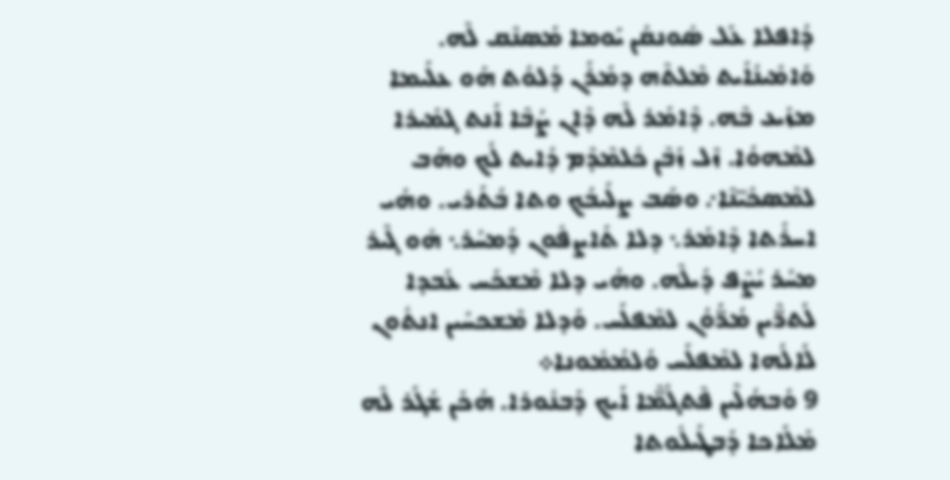ܕܳܐܦܠܐ ܥܰܠ ܣܽܘܢܩܳܢ ܝܰܘܡܐ ܡܰܣܢܶܩ ܠܶܗ. ܘܰܐܡܺܝܢܳܐܺܝܬ ܡܶܠܬܶܗ ܕܡܳܪܰܢ ܕܰܠܘܳܬ ܗܰܘ ܥܠܰܝܡܐ ܡܙܺܝܥ ܒܶܗ. ܕܶܐܡܰܪ ܠܶܗ ܕܶܐܢ ܨܳܒܶܐ ܐܰܢܬ ܓܡܺܝܪܐ ܠܡܶܗܘܳܐ. ܙܶܠ ܙܰܒܶܢ ܟܽܠܡܶܕܶܡ ܕܺܐܝܬ ܠܳܟ ܘܗܰܒ ܠܡܶܣܟܺܝ̈ܢܶܐ܇ ܘܣܰܒ ܨܠܺܝܒܳܟ ܘܬܐ ܒܳܬܰܪܝ. ܘܗܳܝ ܐܚܪܺܬܐ ܕܶܐܡܰܪ܆ ܕܠܐ ܬܺܐܨܦܽܘܢ ܕܰܡܚܳܪ܆ ܗܽܘ ܓܶܝܪ ܡܚܳܪ ܝܳܨܶܦ ܕܺܝܠܶܗ. ܘܗܳܝ ܕܠܐ ܡܶܫܟܰܚ ܥܰܒܕܐ ܠܰܬܪ̈ܶܝܢ ܡܳܪ̈ܰܘܳܢ ܠܡܶܦܠܰܚ. ܘܰܕܠܐ ܡܶܫܟܚܺܝܢ ܐܢܬܽܘܢ ܠܰܐܠܳܗܐ ܠܡܶܦܠܰܚ ܘܰܠܡܳܡܽܘܢܐ܀
9 ܘܰܒܗܳܠܶܝܢ ܦܶܬܓܳܡ̈ܶܐ ܐܰܝܟ ܕܰܒܢܽܘܪܐ. ܗܳܟܰܢ ܫܳܓܰܪ ܠܶܗ ܡܰܠܰܐܟܐ ܕܰܒܛܺܝܠܽܘܬܐ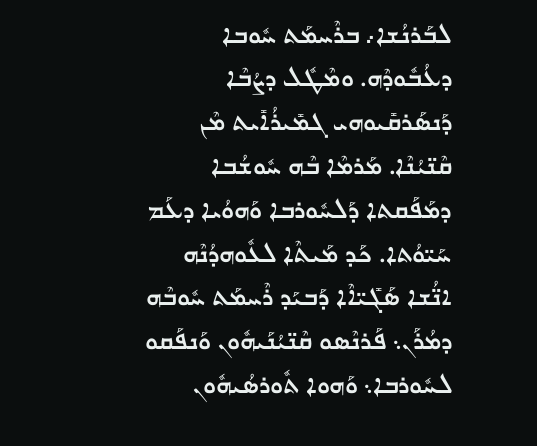ܠܒܰܪܢܳܫܐ܇ ܒܪܶܚܡܰܬ ܚܽܘܒܐ ܕܥܳܒܽܘܕܶܗ. ܘܡܶܛܽܠ ܕܨܳܒܶܐ ܕܰܢܣܰܪܩܺܝܘܗܝ ܓܡܺܝܪܳܐܺܝܬ ܡܶܢ ܩܶܢ̈ܝܳܢܶܐ. ܡܰܪܡܶܐ ܒܶܗ ܚܽܘܫܳܒܐ ܕܡܰܦܰܩܬܐ ܕܰܠܚܽܘܪܒܐ ܘܰܗܘܳܝܐ ܕܥܰܡ ܚܰܝ̈ܘܳܬܐ. ܟܰܕ ܡܰܝܬܶܐ ܠܥܽܘܗܕܳܢܶܗ ܐܢ̈ܳܫܐ ܣܰܓܺܝ̈ܐܶܐ ܕܰܒܝܰܕ ܪܶܚܡܰܬ ܚܽܘܒܶܗ ܕܡܳܪܰܢ܆ ܦܰܪܢܶܣܘ ܩܶܢ̈ܝܳܢܰܝܗܽܘܢ ܘܰܢܦܰܩܘ ܠܚܽܘܪܒܐ܆ ܘܰܗܘܐ ܬܽܘܪܣܳܝܗܽܘܢ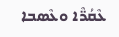ܥܶܩܳܪ̈ܶܐ ܘܥܶܣܒܐ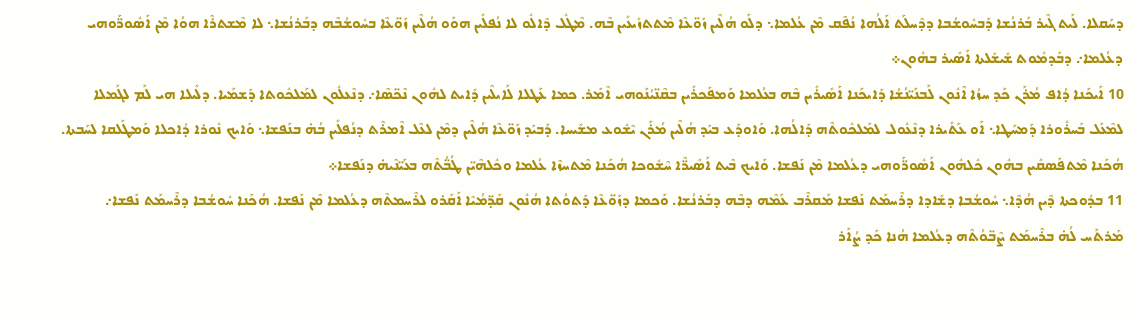ܕܚܰܩܠܐ. ܠܰܝܬ ܓܶܝܪ ܒܰܪܢܳܫܐ ܕܰܒܚܽܘܫܳܒܐ ܕܕܶܚܠܰܬ ܐܰܠܳܗܐ ܢܳܦܶܩ ܡܶܢ ܥܳܠܡܐ܆ ܕܠܰܘ ܗܳܠܶܝܢ ܙܰܘ̈ܥܶܐ ܡܶܬܬܙܺܝܥܺܝܢ ܒܶܗ. ܡܶܛܽܠ ܕܶܐܠܽܘ ܠܐ ܢܳܦܠܺܝܢ ܗܘܰܘ ܗܳܠܶܝܢ ܙܰܘ̈ܥܶܐ ܒܚܽܘܫܳܒܶܗ ܕܒܰܪܢܳܫܐ܆ ܠܐ ܡܶܫܬܪܶܐ ܗܘܳܐ ܡܶܢ ܐܰܣܽܘܪ̈ܰܘܗܝ ܕܥܳܠܡܐ܇ ܕܒܰܕܡܽܘܬ ܫܺܝܫܰܠܬܐ ܐܰܣܺܝܪ ܒܗܽܘܢ܀
10 ܐܰܝܟܰܢܐ ܕܳܐܦ ܡܳܪܰܢ ܟܰܕ ܚܙܳܐ ܐܶܢܽܘܢ ܠܰܒܢܰܝ̈ܢܳܫܳܐ ܕܰܐܝܟܰܢܐ ܐܰܣܺܝܪܺܝܢ ܒܶܗ ܒܥܳܠܡܐ ܘܰܡܦܰܟܪܺܝܢ ܒܩܶܢ̈ܝܳܢܰܘܗܝ ܐܶܡܰܪ. ܟܡܐ ܥܰܛܠܐ ܠܰܐܝܠܶܝܢ ܕܺܐܝܬ ܠܗܽܘܢ ܢܶܟ̈ܣܶܐ܇ ܕܢܶܥܠܽܘܢ ܠܡܰܠܟܽܘܬܐ ܕܰܫܡܰܝܐ. ܕܠܺܝܠܐ ܗܝ ܠܰܡ ܠܓܰܡܠܐ ܠܡܶܥܰܠ ܒܰܚܪܽܘܪܐ ܕܰܡܚܰܛܐ܆ ܐܰܘ ܥܰܬܺܝܪܐ ܕܢܶܥܽܘܠ ܠܡܰܠܟܽܘܬܶܗ ܕܰܐܠܳܗܐ. ܘܰܐܘܕܰܥ ܒܝܰܕ ܗܳܠܶܝܢ ܡܳܪܰܢ ܝܶܫܽܘܥ ܡܫܺܝܚܐ. ܕܰܒܝܰܕ ܙܰܘ̈ܥܶܐ ܗܳܠܶܝܢ ܕܡܶܢ ܠܥܶܠ ܐܶܡܪܶܬ ܕܢܳܦܠܺܝܢ ܒܳܗ̇ ܒܢܰܦܫܐ܆ ܘܰܐܝܟ ܢܽܘܪܐ ܕܳܐܟܠܐ ܘܰܡܛܰܠܩܐ ܠܚܰܒܬܐ. ܗܳܟܰܢܐ ܡܶܬܦܰܣܩܺܝܢ ܒܗܽܘܢ ܟܽܠܗܽܘܢ ܐܰܣܽܘܪ̈ܰܘܗܝ ܕܥܳܠܡܐ ܡܶܢ ܢܰܦܫܐ. ܘܰܐܝܟ ܒܶܝܬ ܐܰܣܺܝܪ̈ܶܐ ܚܶܫܽܘܟܐ ܗܳܟܰܢܐ ܡܶܬܚܙܶܐ ܥܳܠܡܐ ܘܟܽܠܗܶܝ̈ܢ ܛܳܒ̈ܳܬܶܗ ܒܥܰܝ̈ܢܶܝܗ̇ ܕܢܰܦܫܐ܀
11 ܒܕܽܘܟܬܐ ܕܶܝܢ ܗܳܕܶܐ܆ ܚܽܘܫܳܒܐ ܕܫܺܐܕܐ ܕܪܶܚܡܰܬ ܢܰܦܫܐ ܡܰܩܪܶܒ ܥܰܡܶܗ ܕܒܶܗ ܕܒܰܪܢܳܫܐ. ܘܰܟܡܐ ܕܙܰܘ̈ܥܶܐ ܕܰܬܘܳܬܐ ܗܳܢܽܘܢ ܩܰܕ̈ܡܳܝܶܐ ܐܰܩܰܪܘ ܠܪܶܚܡܬܶܗ ܕܥܳܠܡܐ ܡܶܢ ܢܰܦܫܐ. ܗܳܟܰܢܐ ܚܽܘܫܳܒܐ ܕܪܶܚܡܰܬ ܢܰܦܫܐ܇ ܡܰܪܬܰܚ ܠܳܗ̇ ܒܪܶܚܡܰܬ ܨܶܒ̈ܘܳܬܶܗ ܕܥܳܠܡܐ ܗܳܢܐ ܟܰܕ ܨܳܐܰܪ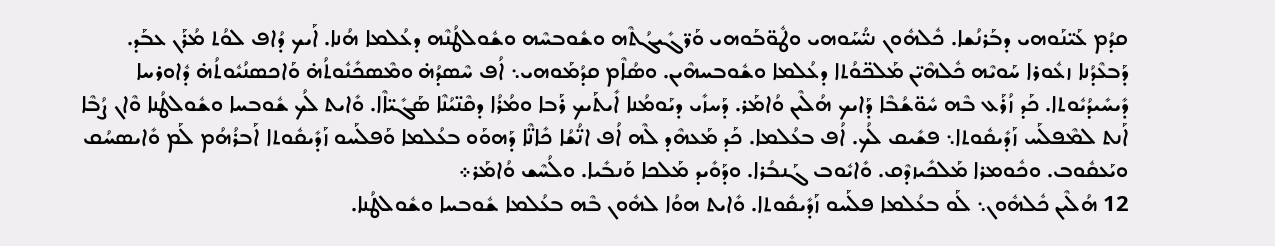ܩܕܳܡ ܥܰܝ̈ܢܰܘܗܝ ܕܒܰܪܢܳܫܐ. ܟܽܠܗܽܘܢ ܢܝ̈ܳܚܰܘܗܝ ܘܛܽܘ̈ܒܰܘܗܝ ܘܰܪ̈ܓܺܝܓܳܬܶܗ ܘܫܽܘܒܚܶܗ ܘܫܽܘܠܛܳܢܶܗ ܕܥܳܠܡܐ ܗܳܢܐ. ܐܰܝܟ ܕܳܐܦ ܠܘܳܬ ܡܳܪܰܢ ܥܒܰܕ. ܕܰܒܥܶܕܳܢܐ ܙܥܽܘܪܐ ܚܰܘܝܶܗ ܟܽܠܗܶܝ̈ܢ ܡܰܠܟ̈ܘܳܬܐ ܕܥܳܠܡܐ ܘܫܽܘܒܚܗܶܝܢ. ܘܣܳܐܶܡ ܩܕܳܡܰܘܗܝ܆ ܐܳܦ ܚܶܣܕܳܗ̇ ܘܡܶܣܟܺܢܽܘܬܳܗ̇ ܘܰܐܟܣܢܳܝܽܘܬܳܗ̇ ܕܽܐܘܪܚܐ ܕܺܝܚܺܝܕܳܝܽܘܬܐ. ܟܰܕ ܙܳܪܰܥ ܒܶܗ ܚܽܘ̈ܫܳܒܶܐ ܕܰܐܝܟ ܗܳܠܶܝܢ ܘܳܐܡܰܪ. ܕܰܚܙܺܝ ܕܝܰܘܡܳܢܐ ܐܺܝܬܰܝܟ ܪܰܒܐ ܘܡܳܪܳܐ ܕܩܶܢ̈ܝܳܢܶܐ ܣܰܓܺܝ̈ܐܶܐ. ܘܺܐܝܬ ܠܳܟ ܫܽܘܒܚܐ ܘܫܽܘܠܛܳܢܐ ܘܶܐܢ ܨܳܒܶܐ ܐܰܢܬ ܠܡܶܦܠܰܚ ܙܰܕܺܝܩܽܘܬܐ܆ ܦܫܺܝܩ ܠܳܟ. ܐܳܦ ܒܥܳܠܡܐ. ܟܰܕ ܡܰܥܗܶܕ ܠܶܗ ܐܳܦ ܐܢ̈ܳܫܳܐ ܟܺܐܢ̈ܶܐ ܕܰܗܘܰܘ ܒܥܳܠܡܐ ܘܰܦܠܰܚܘ ܙܰܕܺܝܩܽܘܬܐ ܐܰܒܪܳܗܳܡ ܠܰܡ ܘܺܐܝܣܚܳܩ ܘܝܰܥܩܽܘܒ. ܘܟܽܘܡܪܐ ܡܰܠܟܺܝܙܕܶܩ. ܘܺܐܝܽܘܒ ܓܰܢܒܳܪܐ. ܘܕܰܘܺܝܕ ܡܰܠܟܐ ܘܰܢܒܺܝܐ. ܘܠܳܚܶܫ ܘܳܐܡܰܪ܀
12 ܗܳܠܶܝܢ ܟܽܠܗܽܘܢ܆ ܠܰܘ ܒܥܳܠܡܐ ܦܠܰܚܘ ܙܰܕܺܝܩܽܘܬܐ. ܘܺܐܝܬ ܗܘܳܐ ܠܗܽܘܢ ܒܶܗ ܒܥܳܠܡܐ ܫܽܘܒܚܐ ܘܫܽܘܠܛܳܢܐ.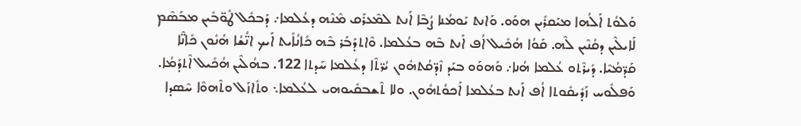ܘܰܠܘܳܬ ܐܰܠܳܗܐ ܡܝܰܩܪܺܝܢ ܗܘܰܘ. ܘܰܐܢܬ ܝܰܘܡܳܢܐ ܨܳܒܶܐ ܐܰܢܬ ܠܡܶܥܪܰܩ ܡܶܢܶܗ ܕܥܳܠܡܐ܇ ܕܰܒܟܽܠ ܛܽܘ̈ܒܺܝܢ ܡܒܰܣܶܡ ܠܰܐܝܠܶܝܢ ܕܩܳܢܶܝܢ ܠܶܗ. ܩܰܘܳܐ ܗܳܟܺܝܠ ܐܳܦ ܐܰܢܬ ܒܶܗ ܒܥܳܠܡܐ. ܘܶܐܬܕܰܒܰܪ ܒܶܗ ܟܺܐܢܳܐܺܝܬ ܐܰܝܟ ܐܢ̈ܳܫܳܐ ܗܳܢܽܘܢ ܟܺܐܢ̈ܶܐ ܩܰܕ̈ܡܳܝܶܐ. ܕܺܝܪܶܬܘ ܥܳܠܡܐ ܗܳܢܐ܇ ܘܰܗܘܰܘ ܒܝܰܕ ܙܶܕ̈ܩܳܬܗܽܘܢ ܝܳܪ̈ܬܶܐ ܕܥܳܠܡܐ ܚܰܕܬܐ 122. ܒܗܳܠܶܝܢ ܗܳܟܺܝܠ ܐܶܬܕܰܡܳܐ. ܘܰܦܠܽܘܚ ܙܰܕܺܝܩܽܘܬܐ ܐܳܦ ܐܰܢܬ ܒܥܳܠܡܐ ܐܰܟܘܳܬܗܽܘܢ. ܘܠܐ ܬܶܫܒܩܺܝܘܗܝ ܠܥܳܠܡܐ܆ ܘܬܺܐܙܰܠ ܘܬܶܗܘܶܐ ܚܶܣܕܐ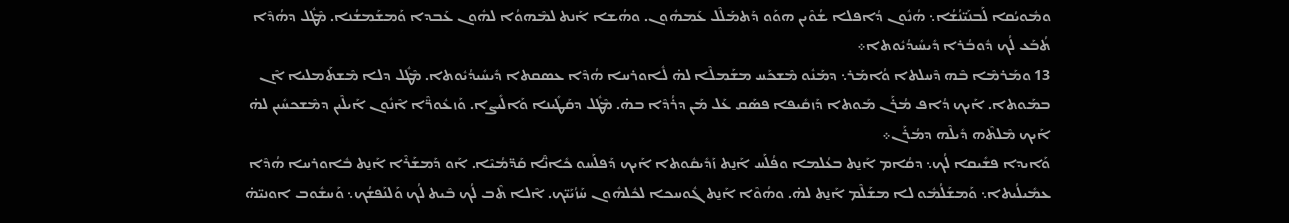ܘܡܽܘܝܳܩܐ ܠܰܒܢܰܝ̈ܢܳܫܳܐ܆ ܗܳܢܽܘܢ ܕܳܐܦܠܐ ܫܳܘܶܝܢ ܗܘܰܘ ܕܰܬܡܰܠܶܠ ܥܰܡܗܽܘܢ. ܘܗܳܫܐ ܐܰܢܬ ܠܡܶܗܘܳܐ ܠܗܽܘܢ ܥܰܒܕܐ ܘܰܡܫܰܡܫܳܢܐ. ܡܶܛܽܠ ܕܗܳܕܶܐ ܬܳܒܰܥ ܠܳܟ ܕܽܘܒܳܪܐ ܕܺܝܚܺܝܕܳܝܽܘܬܐ܀
13 ܘܡܰܪܡܶܐ ܒܶܗ ܕܶܚܠܬܐ ܘܳܐܡܰܪ܆ ܕܡܰܢܽܘ ܡܶܫܟܰܚ ܡܫܰܡܠܶܐ ܠܗ̇ ܠܽܐܘܪܚܐ ܗܳܕܶܐ ܥܣܩܬܐ ܕܺܝܚܺܝܕܳܝܽܘܬܐ. ܡܶܛܽܠ ܕܠܐ ܡܶܫܬܰܡܠܝܐ ܐܶܢ ܒܡܰܘܬܐ. ܐܰܝܟ ܕܳܐܦ ܡܳܪܰܢ ܡܰܘܬܐ ܕܰܙܩܺܝܦܐ ܦܣܰܩ ܥܰܠ ܡܰܢ ܕܪܳܕܶܐ ܒܗ̇. ܡܶܛܽܠ ܕܩܰܛܺܝܢܐ ܘܰܐܠܺܝܨܐ. ܘܰܙܥܽܘܪ̈ܶܐ ܐܶܢܽܘܢ ܐܰܝܠܶܝܢ ܕܡܶܫܟܚܺܝܢ ܠܗ̇ ܐܰܝܟ ܡܶܠܬܶܗ ܕܺܝܠܶܗ ܕܡܳܪܰܢ܀
ܘܰܐܝܕܐ ܦܫܺܝܩܐ ܠܳܟ܆ ܕܩܳܐܡ ܐܰܢ̱ܬ ܒܥܳܠܡܐ ܘܦܳܠܰܚ ܐܰܢ̱ܬ ܙܰܕܺܝܩܽܘܬܐ ܐܰܝܟ ܕܰܦܠܰܚܘ ܟܺܐܢ̈ܶܐ ܩܰܕ̈ܡܳܝܶܐ. ܐܰܘ ܕܰܡܫܰܪܶܐ ܐܰܢ̱ܬ ܒܽܐܘܪܚܐ ܗܳܕܶܐ ܥܡܺܝܠܳܝܬܐ܆ ܘܰܡܫܰܠܳܡܽܘ ܠܐ ܡܫܰܠܶܡ ܐܰܢ̱ܬ ܠܗ̇. ܘܗܳܘܶܐ ܐܰܢ̱ܬ ܓܽܘܚܟܐ ܠܟܽܠܗܽܘܢ ܚܰܙܳܝܰܝ̈ܟ. ܐܶܠܐ ܬܶܒ ܠܳܟ ܒܶܝܬ ܠܳܟ ܘܰܠܢܰܦܫܳܟ܆ ܘܰܚܫܽܘܒ ܐܘܢܝ̈ܗ̇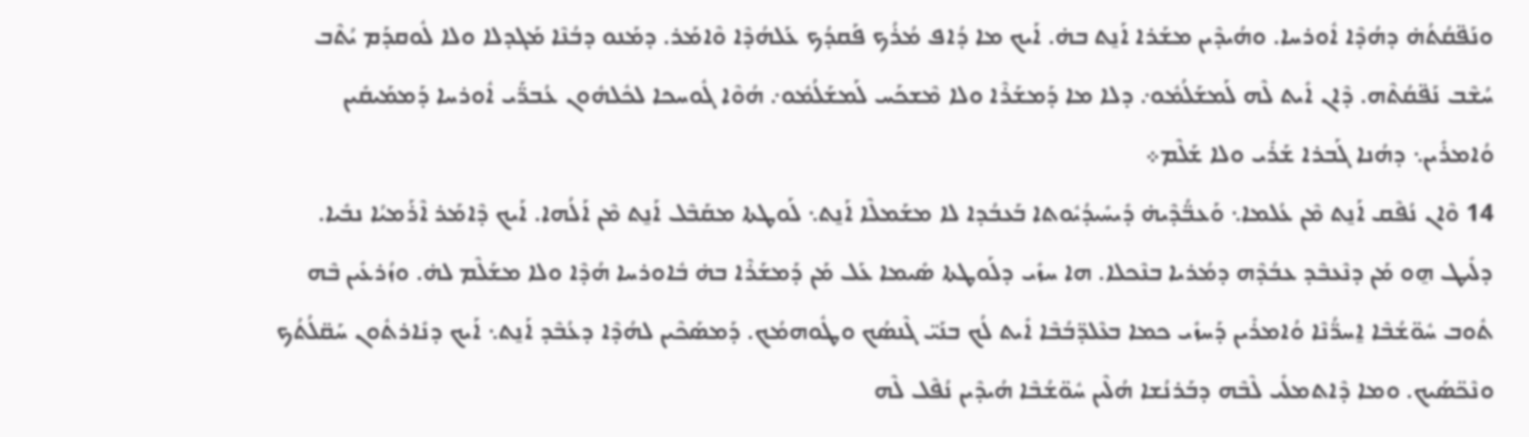ܘܢܰܦ̈ܩܳܬܳܗ̇ ܕܗܳܕܶܐ ܐܽܘܪܚܐ. ܘܗܳܝܕܶܝܢ ܡܫܰܪܐ ܐܰܢ̱ܬ ܒܗ̇. ܐܰܝܟ ܡܐ ܕܳܐܦ ܡܳܪܳܟ ܦܰܩܕܳܟ ܥܰܠܗܳܕܶܐ ܘܶܐܡܰܪ. ܕܡܰܢܘ ܕܒܳܢܶܐ ܡܰܓܕܠܐ ܘܠܐ ܠܽܘܩܕܰܡ ܝܳܬܶܒ ܚܳܫܶܒ ܢܰܦ̈ܩܳܬܶܗ. ܕܶܐܢ ܐܺܝܬ ܠܶܗ ܠܰܡܫܰܠܳܡܽܘ܇ ܕܠܐ ܡܐ ܕܰܡܫܰܪܶܐ ܘܠܐ ܡܶܫܟܰܚ ܠܰܡܫܰܠܳܡܽܘ܇ ܗܳܘܶܐ ܓܽܘܚܟܐ ܠܟܽܠܗܽܘܢ ܥܳܒܪ̈ܰܝ ܐܽܘܪܚܐ ܕܰܡܡܰܝܩܺܝܢ ܘܳܐܡܪܺܝܢ܆ ܕܗܳܢܐ ܓܰܒܪܐ ܫܰܪܺܝ ܘܠܐ ܫܰܠܶܡ܀
14 ܘܶܐܢ ܢܳܦܶܩ ܐܰܢ̱ܬ ܡܶܢ ܥܳܠܡܐ܆ ܘܰܥܒ̈ܳܕܶܝܗ̇ ܕܺܝܚܺܝܕܳܝܽܘܬܐ ܒܰܥܒܳܕܐ ܠܐ ܡܫܰܡܠܶܐ ܐܰܢ̱ܬ܆ ܠܰܘܛܬܐ ܡܩܰܒܶܠ ܐܰܢ̱ܬ ܡܶܢ ܐܰܠܳܗܐ. ܐܰܝܟ ܕܶܐܡܰܪ ܐܶܪܰܡܝܳܐ ܢܒܺܝܐ. ܕܠܺܝܛ ܗ̱ܘ ܡܰܢ ܕܢܶܥܒܶܕ ܥܒܳܕܶܗ ܕܡܳܪܝܐ ܒܢܶܟܠܐ. ܗܐ ܚܙܺܝ ܕܠܰܘܛܬܐ ܣܺܝܡܐ ܥܰܠ ܡܰܢ ܕܰܡܫܰܪܶܐ ܒܗ̇ ܒܽܐܘܪܚܐ ܗܳܕܶܐ ܘܠܐ ܡܫܰܠܶܡ ܠܗ̇. ܘܙܳܪܥܺܝܢ ܒܶܗ ܬܽܘܒ ܚܽܘ̈ܫܳܒܶܐ ܐ̱ܚܪ̈ܳܢܶܐ ܘܳܐܡܪܺܝܢ ܕܰܚܙܺܝ ܟܡܐ ܒܥܶܠܕ̈ܒܳܒܶܐ ܐܺܝܬ ܠܳܟ ܒܢܰܝ̈ ܓܶܢܣܳܟ ܘܛܽܘܗܡܳܟ. ܕܰܡܣܰܟܶܝܢ ܠܗܳܕܶܐ ܕܥܳܒܶܕ ܐܰܢ̱ܬ܆ ܐܰܝܟ ܕܢܺܐܪܬܽܘܢ ܚܰܩ̈ܠܳܬܳܟ ܘܢܶܟ̈ܣܰܝܟ. ܘܡܐ ܕܶܐܬܡܠܺܝ ܠܶܒܶܗ ܕܒܰܪܢܳܫܐ ܗܳܠܶܝܢ ܚܽܘ̈ܫܳܒܶܐ ܗܳܝܕܶܝܢ ܢܳܦܶܠ ܠܶܗ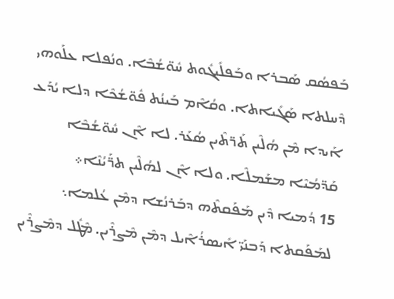ܒܰܦܣܳܩ ܣܰܒܪܐ ܘܒܰܦܠܺܝܓܽܘܬ ܚܽܘ̈ܫܳܒܶܐ. ܘܢܳܦܠܐ ܥܠܰܘܗܝ ܕܶܚܠܬܐ ܣܰܓܺܝܐܬܐ. ܘܩܳܐܶܡ ܒܰܝܢܳܬ ܦܽܘ̈ܫܳܟܶܐ ܕܠܐ ܝܳܕܰܥ ܐܰܝܕܐ ܡܶܢ ܗܳܠܶܝܢ ܬܰܪ̈ܬܶܝܢ ܣܳܥܰܪ. ܠܐ ܐܶܢ ܚܽܘ̈ܫܳܒܶܐ ܩܰܕ̈ܡܳܝܶܐ ܡܫܰܡܠܶܐ. ܘܠܐ ܐܶܢ ܠܗܳܠܶܝܢ ܬܪ̈ܰܝܳܢܶܐ܀
15 ܕܳܡܝܐ ܕܶܝܢ ܡܰܦܰܩܬܶܗ ܕܒܰܪܢܳܫܐ ܕܡܶܢ ܥܳܠܡܐ܆ ܠܡܰܦܰܩܬܐ ܕܰܒܢܰܝ̈ ܐܺܝܣܪܳܐܶܝܠ ܕܡܶܢ ܡܶܨܪܶܝܢ. ܡܶܛܽܠ ܕܡܶܨܪܶܝܢ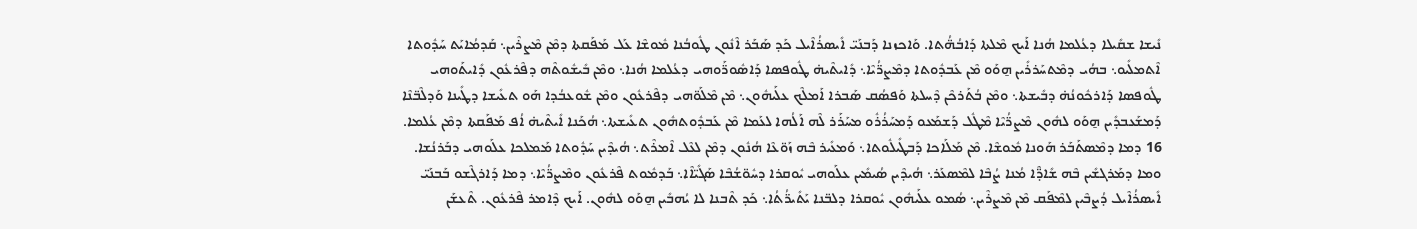ܢܺܝܫܐ ܫܩܺܝܠܐ ܕܥܳܠܡܐ ܗܳܢܐ ܐܰܝܟ ܡܶܠܬܐ ܕܰܐܒܳܗ̈ܳܬܐ. ܘܰܐܟܙܢܐ ܕܰܒܢܰܝ̈ ܐܺܝܣܪܳܐܶܝܠ ܟܰܕ ܣܰܒܰܪ ܐܶܢܽܘܢ ܛܽܘܒܳܢܐ ܡܽܘܫܶܐ ܥܰܠ ܡܰܦܰܩܬܐ ܕܡܶܢ ܡܶܨܪܶܝܢ܆ ܩܰܕܡܳܐܝܰܬ ܚܰܕܽܘܬܐ ܐܶܬܡܠܺܝܘ܆ ܒܗܳܝ ܕܡܶܬܚܰܪܪܺܝܢ ܗ̱ܘܰܘ ܡܶܢ ܥܰܒܕܽܘܬܐ ܕܡܶܨܪ̈ܳܝܶܐ܆ ܕܺܐܝܬܶܝܗ̇ ܛܽܘܦܣܐ ܕܰܐܣܽܘܪ̈ܰܘܗܝ ܕܥܳܠܡܐ ܗܳܢܐ܆ ܘܡܶܢ ܒܺܝܫܽܘܬܶܗ ܕܦܶܪܥܽܘܢ ܕܺܐܝܬܰܘܗܝ ܛܽܘܦܣܐ ܕܰܐܪܟܽܘܢܳܗ̇ ܕܒܺܝܫܬܐ܆ ܘܡܶܢ ܒܳܬܰܪܟܶܢ ܕܶܚܠܬܐ ܘܰܦܣܳܩ ܣܰܒܪܐ ܐܰܡܠܶܟ ܥܠܰܝܗܽܘܢ܆ ܡܶܢ ܡܶܠܰܘ̈ܗܝ ܕܦܶܪܥܽܘܢ ܘܡܶܢ ܫܽܘܥܒܳܕܐ ܗܰܘ ܬܥܺܝܫܐ ܕܛܺܝܢܐ ܘܰܕܠܶܒ̈ܢܶܐ ܕܰܡܫܰܥܒܕܺܝܢ ܗ̱ܘܰܘ ܠܗܽܘܢ ܡܶܨܪ̈ܳܝܶܐ ܡܶܛܽܠ ܕܰܫܡܰܥܘ ܕܰܡܚܰܪܳܪܽܘ ܡܚܰܪܰܪ ܠܶܗ ܐܰܠܳܗܐ ܠܥܰܡܐ ܡܶܢ ܥܰܒܕܽܘܬܗܽܘܢ ܬܥܺܝܫܬܐ܆ ܗܳܟܰܢܐ ܐܺܝܬܶܝܗ̇ ܐܳܦ ܡܰܦܰܩܬܐ ܕܡܶܢ ܥܳܠܡܐ.
16 ܕܡܐ ܕܡܶܣܬܰܒܰܪ ܗܰܘܢܐ ܡܽܘܫܶܐ. ܡܶܢ ܡܰܠܰܐܟܐ ܕܰܒܛܺܝܠܽܘܬܐ܆ ܘܰܡܥܺܝܪ ܒܶܗ ܙܰܘ̈ܥܶܐ ܗܳܢܽܘܢ ܕܡܶܢ ܠܥܶܠ ܐܶܡܪܶܬ܆ ܗܳܝܕܶܝܢ ܚܰܕܽܘܬܐ ܡܰܡܠܟܐ ܥܠܰܘܗܝ ܕܒܰܪܢܳܫܐ. ܘܡܐ ܕܡܰܪܓܫܺܝܢ ܒܶܗ ܫܺܐܕ̈ܶܐ ܡܳܢܐ ܨܳܒܶܐ ܠܡܶܣܥܰܪ܆ ܗܳܝܕܶܝܢ ܣܳܝܡܺܝܢ ܥܠܰܘܗܝ ܝܽܘܩܪܐ ܕܚܽܘ̈ܫܳܒܶܐ ܣܰܓܺܝ̈ܐܶܐ܆ ܒܰܕܡܽܘܬ ܦܶܪܥܽܘܢ ܘܡܶܨܪ̈ܳܝܶܐ܆ ܕܡܐ ܕܰܐܪܓܶܫܘ ܒܰܒܢܰܝ̈ ܐܺܝܣܪܳܐܶܝܠ ܕܳܨܒܶܝܢ ܠܡܶܦܰܩ ܡܶܢ ܡܶܨܪܶܝܢ܆ ܣܳܡܘ ܥܠܰܝܗܽܘܢ ܝܽܘܩܪܐ ܕܠܒ̈ܢܐ ܝܰܬܺܝܪ̈ܳܬܳܐ܆ ܟܰܕ ܬܶܒܢܐ ܠܐ ܝܳܗܒܺܝܢ ܗ̱ܘܰܘ ܠܗܽܘܢ. ܐܰܝܟ ܕܶܐܡܪ ܦܶܪܥܽܘܢ. ܬܶܥܫܰܢ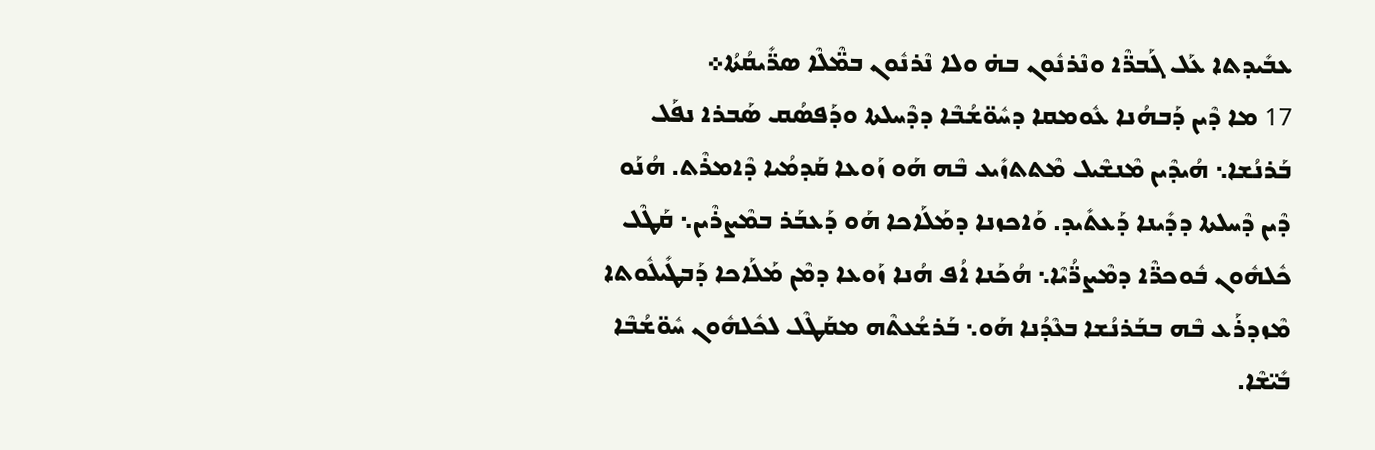ܥܒܺܝܕܬܐ ܥܰܠ ܓܰܒܪ̈ܶܐ ܘܢܶܪܢܽܘܢ ܒܗ̇ ܘܠܐ ܢܶܪܢܽܘܢ ܒܡ̈ܶܠܶܐ ܣܪ̈ܺܝܩܳܬܳܐ܀
17 ܡܐ ܕܶܝܢ ܕܰܒܗܳܢܐ ܥܽܘܡܩܐ ܕܚܽܘ̈ܫܳܒܶܐ ܕܕܶܚܠܬܐ ܘܕܰܦܣܳܩ ܣܰܒܪܐ ܢܦܰܠ ܒܰܪܢܳܫܐ܆ ܗܳܝܕܶܝܢ ܡܶܢܫܶܝܠ ܡܶܬܬܙܺܝܥ ܒܶܗ ܗܰܘ ܙܰܘܥܐ ܩܰܕܡܳܝܐ ܕܶܐܡܪܶܬ. ܗܳܢܰܘ ܕܶܝܢ ܕܶܚܠܬܐ ܕܕܺܝܢܐ ܕܰܥܬܺܝܕ. ܘܰܐܟܙܢܐ ܕܡܰܠܰܐܟܐ ܗܰܘ ܕܰܥܒܰܪ ܒܡܶܨܪܶܝܢ܆ ܩܰܛܶܠ ܟܽܠܗܽܘܢ ܒܽܘܟܪ̈ܶܐ ܕܡܶܨܪ̈ܳܝܶܐ܆ ܗܳܟܰܢܐ ܐܳܦ ܗܳܢܐ ܙܰܘܥܐ ܕܡܶܢ ܡܰܠܰܐܟܐ ܕܰܒܛܺܝܠܽܘܬܐ ܡܶܙܕܪܰܥ ܒܶܗ ܒܒܰܪܢܳܫܐ ܒܥܶܕܳܢܐ ܗܰܘ܆ ܒܰܪܫܳܥܬܶܗ ܡܩܰܛܶܠ ܠܟܽܠܗܽܘܢ ܚܽܘ̈ܫܳܒܶܐ ܒܺܝ̈ܫܶܐ.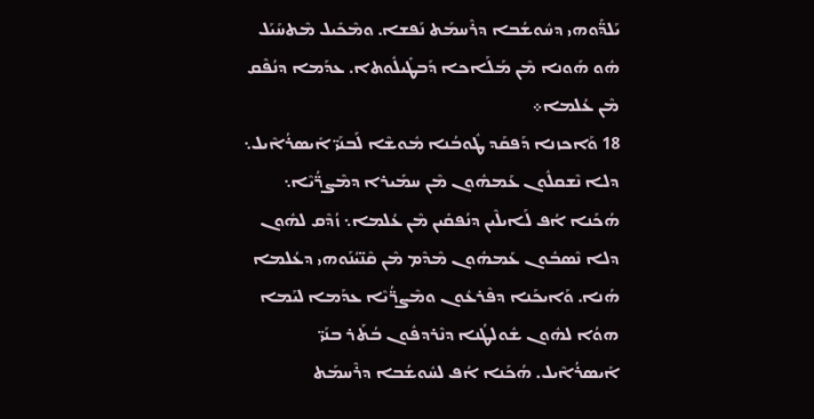ܝܰܠܕ̈ܰܘܗܝ ܕܚܽܘܫܳܒܐ ܕܪܶܚܡܰܬ ܢܰܦܫܐ. ܘܡܶܟܺܝܠ ܡܶܬܚܰܝܰܠ ܗܽܘ ܗܰܘܢܐ ܡܶܢ ܡܰܠܰܐܟܐ ܕܰܒܛܺܝܠܽܘܬܐ. ܥܕܰܡܐ ܕܢܳܦܶܩ ܡܶܢ ܥܳܠܡܐ܀
18 ܘܰܐܟܙܢܐ ܕܰܦܩܰܕ ܛܽܘܒܳܢܐ ܡܽܘܫܶܐ ܠܰܒܢܰܝ̈ ܐܺܝܣܪܳܐܶܝܠ܆ ܕܠܐ ܢܶܫܩܠܽܘܢ ܥܰܡܗܽܘܢ ܡܶܢ ܚܡܺܝܪܐ ܕܡܶܨܪ̈ܳܝܶܐ܆ ܗܳܟܰܢܐ ܐܳܦ ܠܰܐܝܠܶܝܢ ܕܢܳܦܩܺܝܢ ܡܶܢ ܥܳܠܡܐ܆ ܙܳܕܶܩ ܠܗܽܘܢ ܕܠܐ ܢܶܣܒܽܘܢ ܥܰܡܗܽܘܢ ܡܶܕܶܡ ܡܶܢ ܩܶܢ̈ܝܳܢܰܘܗܝ ܕܥܳܠܡܐ ܗܳܢܐ. ܘܰܐܝܟܰܢܐ ܕܦܶܪܥܽܘܢ ܘܡܶܨܪ̈ܳܝܶܐ ܥܕܰܡܐ ܠܝܰܡܐ ܗܘܳܐ ܠܗܽܘܢ ܫܽܘܠܛܳܢܐ ܕܢܶܪܕܦܽܘܢ ܒܳܬܰܪ ܒܢܰܝ̈ ܐܺܝܣܪܳܐܶܝܠ. ܗܳܟܰܢܐ ܐܳܦ ܠܚܽܘܫܳܒܐ ܕܪܶܚܡܰܬ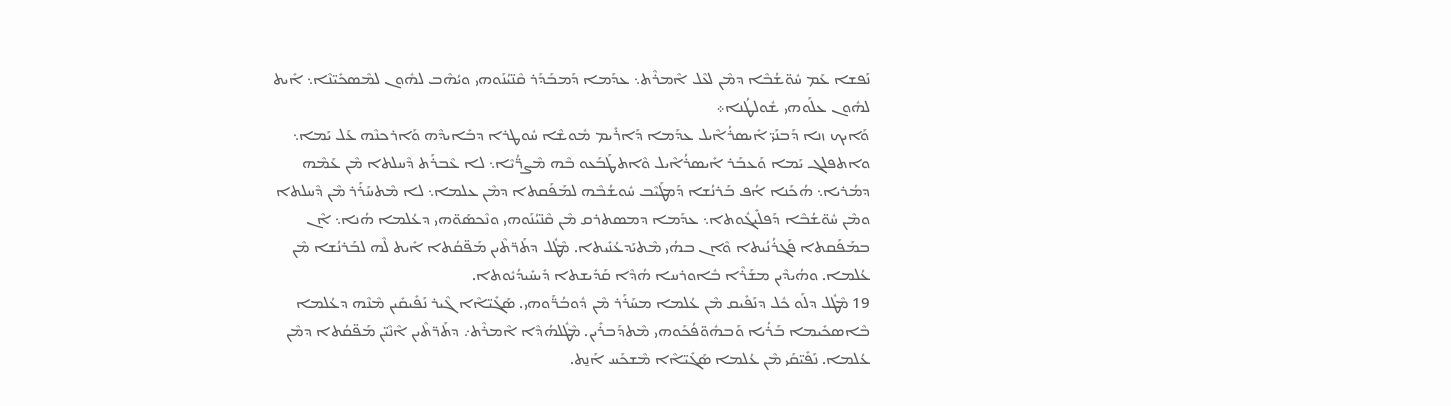ܢܰܦܫܐ ܥܰܡ ܚܽܘ̈ܫܳܒܶܐ ܕܡܶܢ ܠܥܶܠ ܐܶܡܪܶܬ܆ ܥܕܰܡܐ ܕܰܡܒܰܕܰܪ ܩܶܢ̈ܝܳܢܰܘܗܝ ܘܝܳܗܶܒ ܠܗܽܘܢ ܠܡܶܣܟܺܝ̈ܢܶܐ܆ ܐܺܝܬ ܠܗܽܘܢ ܥܠܰܘܗܝ ܫܽܘܠܛܳܢܐ܀
ܘܰܐܝܟ ܙܢܐ ܕܰܒܢܰܝ̈ ܐܺܝܣܪܳܐܶܝܠ ܥܕܰܡܐ ܕܰܐܪܺܝܡ ܡܽܘܫܶܐ ܚܽܘܛܪܐ ܕܒܺܐܝܕܶܗ ܘܰܐܪܟܢܶܗ ܥܰܠ ܝܰܡܐ܆ ܘܐܬܦܠܓ ܝܰܡܐ ܘܰܥܒܰܪ ܐܺܝܣܪܳܐܶܝܠ ܘܶܐܬܛܰܒܰܥܘ ܒܶܗ ܡܶܨܪ̈ܳܝܶܐ܆ ܠܐ ܥܶܒܪܰܬ ܕܶܚܠܬܐ ܡܶܢ ܥܰܡܶܗ ܕܡܳܪܝܐ܆ ܗܳܟܰܢܐ ܐܳܦ ܒܰܪܢܳܫܐ ܕܰܡܛܰܝܶܒ ܚܽܘܫܳܒܶܗ ܠܡܰܦܰܩܬܐ ܕܡܶܢ ܥܠܡܐ܆ ܠܐ ܡܶܬܚܰܪܰܪ ܡܶܢ ܕܶܚܠܬܐ ܘܡܶܢ ܚܽܘ̈ܫܳܒܶܐ ܕܰܦܠܺܝܓܽܘܬܐ܆ ܥܕܰܡܐ ܕܡܣܬܪܩ ܡܶܢ ܩܶܢ̈ܝܳܢܰܘܗܝ ܘܢܶܟܣܰܘ̈ܗܝ ܕܥܳܠܡܐ ܗܳܢܐ܆ ܐܶܢ ܒܡܰܦܰܩܬܐ ܦܰܓܪܳܢܳܝܬܐ ܘܶܐܢ ܒܗܳܝ ܡܶܬܝܰܕܥܳܢܺܝܬܐ. ܡܶܛܽܠ ܕܬܰܪ̈ܬܶܝܢ ܡܰܦ̈ܩܳܬܐ ܐܺܝܬ ܠܶܗ ܠܒܰܪܢܳܫܐ ܡܶܢ ܥܳܠܡܐ. ܘܗܳܝܕܶܝܢ ܡܫܰܪܶܐ ܒܽܐܘܪܚܐ ܗܳܕܶܐ ܩܰܕܺܝܫܬܐ ܕܺܝܚܺܝܕܳܝܽܘܬܐ.
19 ܡܶܛܽܠ ܕܠܰܘ ܟܽܠ ܕܢܰܦܺܝܩ ܡܶܢ ܥܳܠܡܐ ܡܚܰܪܰܪ ܡܶܢ ܕܽܘܒܳܪ̈ܰܘܗܝ. ܣܰܓܺܝ̈ܐܶܐ ܓܶܝܪ ܢܰܦܺܝܩܺܝܢ ܡܶܢܶܗ ܕܥܳܠܡܐ ܒܶܐܣܟܺܝܡܐ ܒܰܪܳܝܐ ܘܰܒܗܽܘ̈ܦܳܟܰܘܗܝ ܡܶܬܕܰܒܪܺܝܢ. ܡܶܛܽܠܗܳܕܶܐ ܐܶܡܪܶܬ܇ ܕܬܰܪ̈ܬܶܝܢ ܐܶܢܶܝ̈ܢ ܡܰܦ̈ܩܳܬܐ ܕܡܶܢ ܥܳܠܡܐ. ܢܰܦܺܝ̈ܩܰܝ ܡܶܢ ܥܳܠܡܐ ܣܰܓܺܝ̈ܐܶܐ ܡܶܫܟܰܚ ܐܰܢ̱ܬ.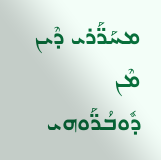ܡܚܰܪ̈ܰܪܝ ܕܶܝܢ ܡܶܢ ܕܽܘܒܳܪ̈ܰܘܗܝ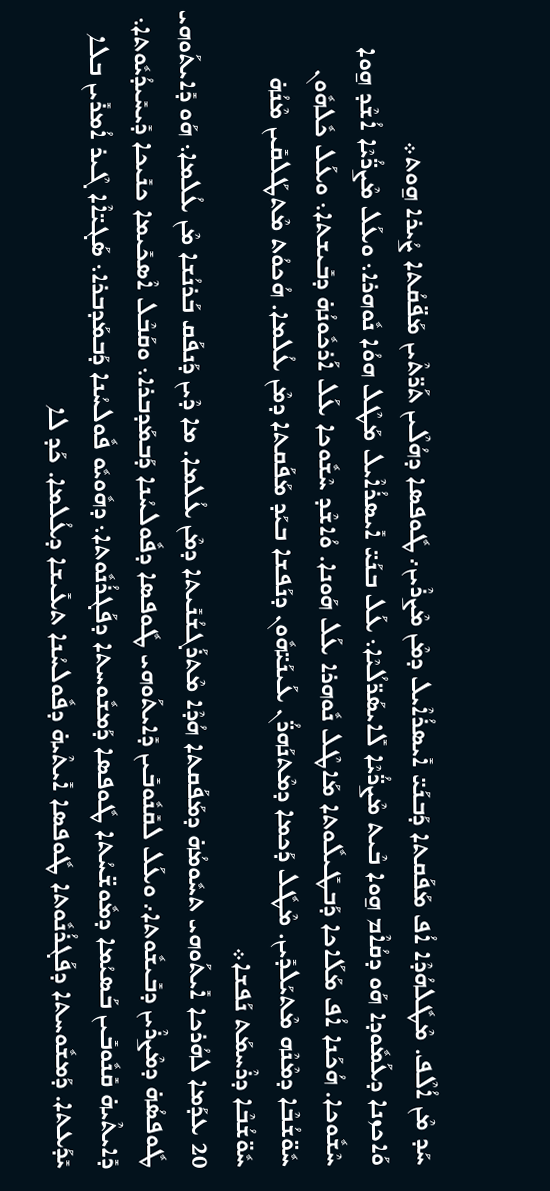ܚܰܕ ܡܶܢ ܐܳܠܶܦ. ܡܶܛܽܠܗܳܕܶܐ ܐܳܦ ܡܰܦܰܩܬܐ ܕܰܒܢܰܝ̈ ܐܺܝܣܪܳܐܶܝܠ ܕܡܶܢ ܡܶܨܪܶܝܢ܇ ܛܽܘܦܣܐ ܕܗܳܠܶܝܢ ܬܰܪ̈ܬܶܝܢ ܡܰܦ̈ܩܳܬܐ ܨܳܝܪܐ ܗ̱ܘܬ܀
ܘܰܐܟܙܢܐ ܕܥܰܡܽܘܕܐ ܗܰܘ ܕܩܳܐܶܡ ܗ̱ܘܐ ܒܶܝܬ ܡܶܨܪ̈ܳܝܶܐ ܠܺܐܝܣܰܪ̈ܠܳܝܶܐ܆ ܥܰܠ ܒܢܰܝ̈ ܐܺܝܣܪܳܐܶܝܠ ܡܰܛܶܠ ܗܘܳܐ ܢܽܘܗܪܐ܆ ܘܥܰܠ ܡܶܨܪ̈ܳܝܶܐ ܐܳܫܶܕ ܗ̱ܘܐ ܚܶܫܽܘܟܐ. ܗܳܟܰܢܐ ܐܳܦ ܡܰܠܰܐܟܐ ܕܰܒܛܺܝܠܽܘܬܐ ܡܰܐܛܶܠ ܢܽܘܗܪܐ ܥܰܠ ܗܰܘܢܐ. ܘܳܐܫܶܕ ܚܶܫܽܘܟܐ ܥܰܠ ܐܰܪܟܽܘܢܳܗ̇ ܕܒܺܝܫܬܐ܆ ܘܥܰܠ ܟܽܠܗܽܘܢ ܚܽܘ̈ܫܳܒܶܐ ܕܡܶܢܶܗ ܡܶܬܝܰܠܕܺܝܢ. ܡܶܛܽܠ ܕܰܟܡܐ ܕܡܶܬܢܰܗܪ̈ܳܢ ܥܰܝܢܰܝ̈ܗܽܘܢ ܕܢܰܦܫܐ ܒܝܰܕ ܡܰܦܰܩܬܐ ܕܡܶܢ ܥܳܠܡܐ. ܗܳܟܘܳܬ ܡܶܬܛܰܠܩܺܝܢ ܡܶܢܳܗ̇ ܚܽܘ̈ܫܳܒܶܐ ܕܪܶܚܡܰܬ ܢܰܦܫܐ܀
20 ܥܕܰܡܐ ܠܗܳܪܟܐ ܐܺܝܬܰܘܗܝ ܬܚܽܘܡܳܗ̇ ܕܡܰܦܰܩܬܐ ܗܳܕܶܐ ܡܶܬܪܰܓܫܳܢܺܝܬܐ ܕܡܶܢ ܥܳܠܡܐ. ܡܐ ܕܶܝܢ ܕܰܢܦܰܩ ܒܰܪܢܳܫܐ ܡܶܢ ܥܳܠܡܐ܆ ܗܰܘ ܕܺܐܝܬܰܘܗܝ ܛܽܘܦܣܳܗ̇ ܕܡܶܨܪܶܝܢ ܕܒܺܝܫܽܘܬܐ܇ ܘܥܰܠ ܠܩܺܢܽܘܒܺܝܢ ܕܺܐܝܬܰܘܗܝ ܛܽܘܦܣܐ ܕܦܽܘܠܚܳܢܐ ܕܰܒܡܰܕܒܪܐ܆ ܘܩܰܒܶܠ ܐܶܣܟܺܝܡܐ ܟܢܺܝܟܐ ܕܺܝܚܺܝܕܳܝܽܘܬܐ܆ ܕܺܐܝܬܶܝܗ̇ ܩܺܢܽܘܒܺܝܢ ܒܰܣܝܳܡܐ ܕܡܽܘܫ̈ܚܳܬܐ ܛܽܘܦܣܐ ܕܰܡܫܽܘܚܬܐ ܕܦܰܓܪܳܢܽܘܬܐ܆ ܕܗܽܘܝܽܘ ܦܽܘܠܚܳܢܐ ܕܰܒܡܰܕܒܪܐ܆ ܣܰܓܝ̈ܐܶܐ ܓܶܝܪ ܐܳܡܪܺܝܢ ܒܠܐ ܝܺܕܰܥܬܐ. ܕܰܡܫܽܘܚܬܐ ܕܦܰܓܪܳܢܽܘܬܐ ܛܽܘܦܣܐ ܐܺܝܬܶܝܗ̇ ܕܦܽܘܠܚܳܢܐ ܬܥܺܝܫܐ ܕܥܳܠܡܐ. ܟܰܕ ܠܐ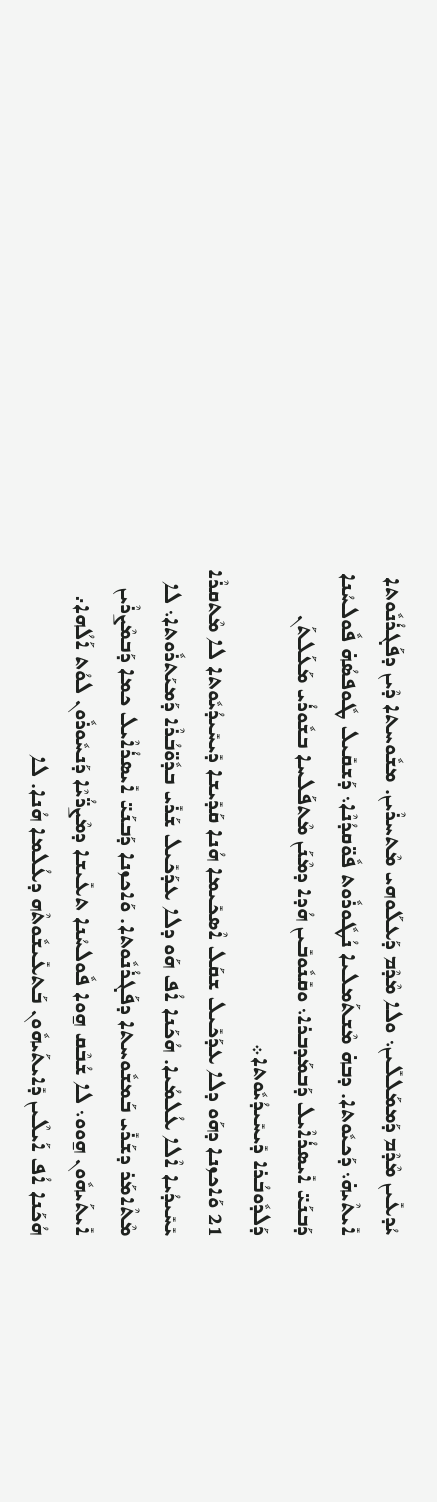ܝܳܕܥܺܝܢ ܡܶܕܶܡ ܕܰܡܡܰܠܠܺܝܢ܆ ܘܠܐ ܡܶܕܶܡ ܕܰܥܠܰܘܗܝ ܡܶܬܚܪܶܝܢ. ܡܫܽܘܚܬܐ ܕܶܝܢ ܕܦܰܓܪܳܢܽܘܬܐ ܐܺܝܬܶܝܗ̇܆ ܕܰܟܝܽܘܬܐ. ܕܒܗ̇ ܡܶܫܬܰܡܠܝܐ ܢܳܛܽܘܪܽܘܬ ܦܽܘ̈ܩܕܳܢܶܐ܆ ܕܰܫܩܺܝܠ ܛܽܘܦܣܳܗ̇ ܦܽܘܠܚܳܢܐ ܕܰܒܢܰܝ̈ ܐܺܝܣܪܳܐܶܝܠ ܕܰܒܡܰܕܒܪܐ܆ ܘܩܺܢܽܘܒܺܝܢ ܗܳܕܐ ܕܡܶܢܰܢ ܡܶܬܦܰܠܚܐ ܒܫܽܘܪܳܝ ܡܰܥܰܠܬܰܢ ܕܰܠܕܽܘܒܳܪܐ ܕܺܝܚܺܝܕܳܝܽܘܬܐ܀
21 ܘܰܐܟܙܢܐ ܕܗܰܘ ܕܠܐ ܥܕܰܟܺܝܠ ܫܩܰܠ ܐܶܣܟܺܝܡܐ ܗܳܢܐ ܩܰܕܺܝܫܐ ܕܺܝܚܺܝܕܳܝܽܘܬܐ ܠܐ ܡܶܬܩܪܶܐ ܝܺܚܺܝܕܳܝܐ ܐܶܠܐ ܥܳܠܡܳܝܐ. ܗܳܟܰܢܐ ܐܳܦ ܗܰܘ ܕܠܐ ܥܕܰܟܺܝܠ ܫܰܪܺܝ ܒܕܽܘ̈ܒܳܪܶܐ ܕܰܡܝܰܬܪܽܘܬܐ܆ ܠܐ ܡܶܬܶܐܡܰܪ ܕܫܰܪܺܝ ܒܰܡܫܽܘܚܬܐ ܕܦܰܓܪܳܢܽܘܬܐ. ܘܰܐܟܙܢܐ ܕܰܒܢܰܝ̈ ܐܺܝܣܪܳܐܶܝܠ ܟܡܐ ܕܰܒܡܶܨܪܶܝܢ ܐܺܝܬܰܝܗܽܘܢ ܗ̱ܘܘ܆ ܠܐ ܫܳܒܶܩ ܗ̱ܘܐ ܦܽܘܠܚܳܢܐ ܬܥܺܝܫܐ ܕܡܶܨܪ̈ܳܝܶܐ ܕܰܢܚܽܘܪܽܘܢ ܠܘܳܬ ܐܰܠܳܗܐ܇ ܗܳܟܰܢܐ ܐܳܦ ܐܰܝܠܶܝܢ ܕܺܐܝܬܰܝܗܽܘܢ ܒܰܬܥܺܝܫܽܘܬܶܗ ܕܥܳܠܡܐ ܗܳܢܐ. ܠܐ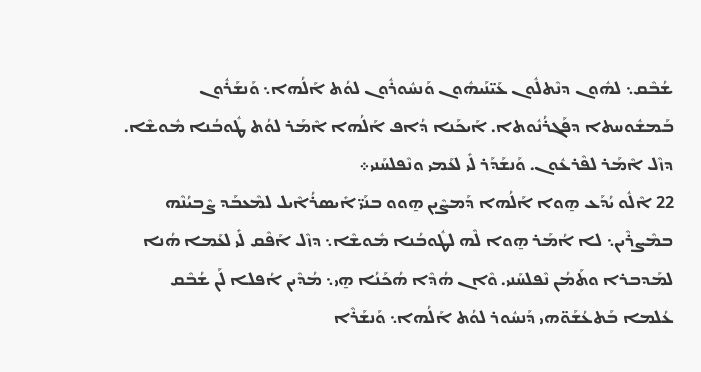ܫܳܒܶܩ܆ ܠܗܽܘܢ ܕܢܶܬܠܽܘܢ ܥܰܝ̈ܢܰܝܗܽܘܢ ܘܰܢܚܽܘܪܽܘܢ ܠܘܳܬ ܐܰܠܳܗܐ܆ ܘܰܢܫܰܪܽܘܢ ܒܰܡܫܽܘܚܬܐ ܕܦܰܓܪܳܢܽܘܬܐ. ܐܰܝܟܰܢܐ ܕܳܐܦ ܐܰܠܳܗܐ ܐܶܡܰܪ ܠܘܳܬ ܛܽܘܒܳܢܐ ܡܽܘܫܶܐ. ܕܙܶܠ ܐܶܡܰܪ ܠܦܶܪܥܽܘܢ. ܘܰܢܫܰܕܰܪ ܠܺܝ ܠܥܰܡܝ ܘܢܶܦܠܚܰܢܝ܀
22 ܐܶܠܽܘ ܝܳܕܰܥ ܗ̱ܘܐ ܐܰܠܳܗܐ ܕܰܡܨܶܝܢ ܗ̱ܘܘ ܒܢܰܝ̈ ܐܺܝܣܪܳܐܶܝܠ ܠܡܶܥܒܰܕ ܨܶܒܝܳܢܶܗ ܒܡܶܨܪܶܝܢ܆ ܠܐ ܐܳܡܰܪ ܗ̱ܘܐ ܠܶܗ ܠܛܽܘܒܳܢܐ ܡܽܘܫܶܐ܆ ܕܙܶܠ ܐܰܦܶܩ ܠܺܝ ܠܥܰܡܐ ܗܳܢܐ ܠܡܰܕܒܪܐ ܘܬܰܡܳܢ ܢܶܦܠܚܰܢܝ. ܘܶܐܢ ܗܳܕܶܐ ܗܳܟܰܢܳܐ ܗ̱ܝ܆ ܡܳܕܶܝܢ ܐܳܦܠܐ ܠܰܢ ܫܳܒܶܩ ܥܳܠܡܐ ܒܰܬܥܳܫܰܘ̈ܗܝ ܕܰܢܚܽܘܪ ܠܘܳܬ ܐܰܠܳܗܐ܆ ܘܰܢܫܰܪܶܐ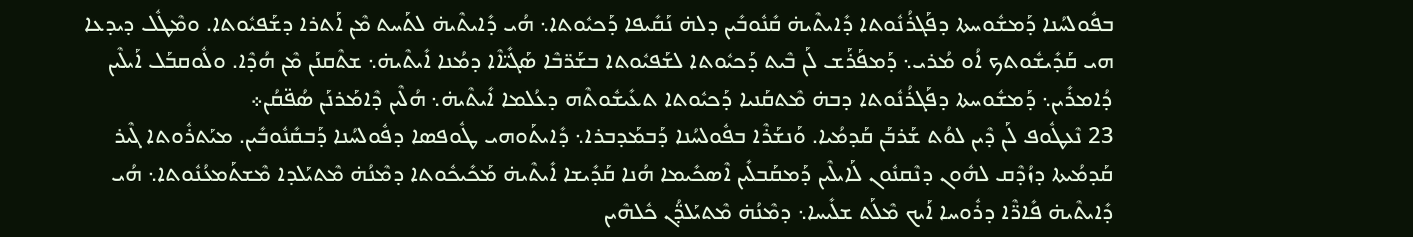ܒܦܽܘܠܚܳܢܐ ܕܰܡܫܽܘܚܬܐ ܕܦܰܓܪܳܢܽܘܬܐ ܕܺܐܝܬܶܝܗ̇ ܩܺܢܽܘܒܺܝܢ ܕܠܗ̇ ܢܰܩܺܝܦܐ ܕܰܟܝܽܘܬܐ܆ ܗܳܝ ܕܺܐܝܬܶܝܗ̇ ܠܬܰܚܬ ܡܶܢ ܐܰܬܪܐ ܕܫܰܦܝܽܘܬܐ. ܘܡܶܛܽܠ ܕܝܕܥܐ ܗܝ ܩܰܕܺܝܫܽܘܬܟ ܐܳܘ ܡܳܪܝ܆ ܕܰܡܦܰܪܰܫ ܠܰܢ ܒܶܝܬ ܕܰܟܝܽܘܬܐ ܠܫܰܦܝܽܘܬܐ ܒܫܰܪ̈ܒܶܐ ܣܰܓܺܝ̈ܐܶܐ ܕܡܳܢܐ ܐܺܝܬܶܝܗ̇܆ ܫܬܶܩܢܰܢ ܡܶܢ ܗܳܕܶܐ. ܘܠܽܘܩܒܰܠ ܐܰܝܠܶܝܢ ܕܳܐܡܪܺܝܢ܆ ܕܰܡܫܽܘܚܬܐ ܕܦܰܓܪܳܢܽܘܬܐ ܕܒܗ̇ ܡܶܬܩܰܢܝܐ ܕܰܟܝܽܘܬܐ ܬܥܺܝܫܽܘܬܶܗ ܕܥܳܠܡܐ ܐܺܝܬܶܝܗ̇܆ ܗܳܠܶܝܢ ܕܶܐܡܰܪܢܰܢ ܣܳܦ̈ܩܳܢ܀
23 ܢܶܥܛܽܘܦ ܠܰܢ ܕܶܝܢ ܠܘܳܬ ܫܰܪܒܰܢ ܩܰܕܡܳܝܐ. ܘܰܢܫܰܪܶܐ ܒܦܽܘܠܚܳܢܐ ܕܰܒܡܰܕܒܪܐ܆ ܕܺܐܝܬܰܘܗܝ ܛܽܘܦܣܐ ܕܦܽܘܠܚܳܢܐ ܕܰܒܩܺܢܽܘܒܺܝܢ. ܡܝܰܬܪܽܘܬܐ ܓܶܝܪ ܩܰܕܡܳܝܬܐ ܕܙܳܕܶܩ ܠܗܽܘܢ ܕܢܶܩܢܽܘܢ ܠܰܐܝܠܶܝܢ ܕܰܡܩܰܒܠܺܝܢ ܐܶܣܟܺܝܡܐ ܗܳܢܐ ܩܰܕܺܝܫܐ ܐܺܝܬܶܝܗ̇ ܡܰܟܺܝܟܽܘܬܐ ܕܡܶܢܳܗ̇ ܡܶܬܝܰܠܕܐ ܡܶܫܬܰܡܥܳܢܽܘܬܐ܆ ܗܳܝ ܕܺܐܝܬܶܝܗ̇ ܦܺܐܪ̈ܶܐ ܕܪܽܘܚܐ ܐܰܝܟ ܡܶܠܰܬ ܫܠܺܝܚܐ܆ ܕܡܶܢܳܗ̇ ܡܶܬܝܰܠܕ̈ܳܢ ܟܽܠܗܶܝܢ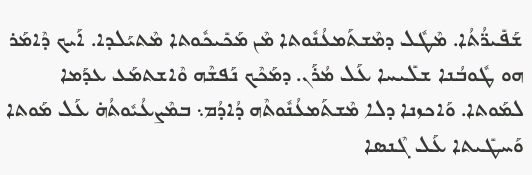ܫܰܦܺܝܪ̈ܳܬܳܐ. ܡܶܛܽܠ ܕܡܶܫܬܰܡܥܳܢܽܘܬܐ ܡܶܢ ܡܰܟܺܝܟܽܘܬܐ ܡܶܬܝܰܠܕܐ. ܐܰܝܟ ܕܶܐܡܰܪ ܗܘ ܛܽܘܒܳܢܐ ܫܠܺܝܚܐ ܥܰܠ ܡܳܪܰܢ. ܕܡܰܟܶܟ ܢܰܦܫܶܗ ܘܶܐܫܬܡܰܥ ܥܕܰܡܐ ܠܡܰܘܬܐ. ܘܰܐܟܙܢܐ ܕܠܐ ܡܶܫܬܰܡܥܳܢܽܘܬܶܗ ܕܳܐܕܳܡ܆ ܒܡܶܨܥܳܝܽܘܬܳܗ̇ ܥܰܠ ܡܰܘܬܐ ܘܰܚܛܺܝܬܐ ܥܰܠ ܓܶܢܣܐ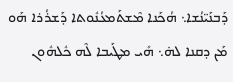ܕܰܒܢܰܝ̈ܢܳܫܐ܆ ܗܳܟܰܢܐ ܡܶܫܬܰܡܥܳܢܽܘܬܐ ܕܰܫܪܳܪܐ ܗܰܘ ܡܰܢ ܕܩܢܐ ܠܗ̇܆ ܗܺܝ ܡܛܰܝܒܐ ܠܶܗ ܟܽܠܗܽܘܢ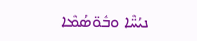ܢܝܳܚ̈ܶܐ ܘܒܽܘ̈ܣܳܡܶܐ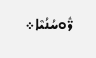ܪ̈ܽܘܚܳܢܳܝܶܐ܀